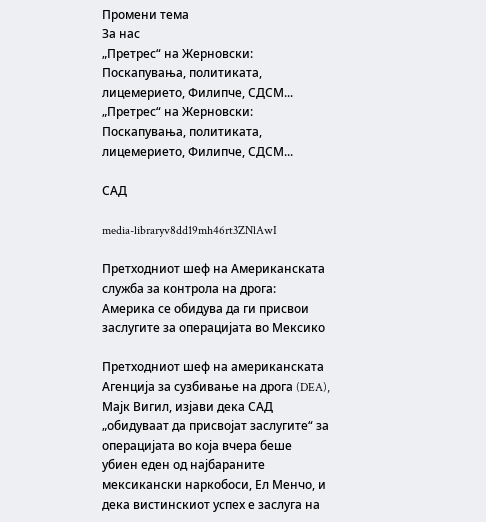Промени тема
За нас
„Претрес“ на Жерновски: Поскапувања, политиката, лицемерието, Филипче, СДСМ...
„Претрес“ на Жерновски: Поскапувања, политиката, лицемерието, Филипче, СДСМ...

САД

media-libraryv8dd19mh46rt3ZNlAwI

Претходниот шеф на Американската служба за контрола на дрога: Америка се обидува да ги присвои заслугите за операцијата во Мексико

Претходниот шеф на американската Агенција за сузбивање на дрога (DEA), Мајк Вигил, изјави дека САД „обидуваат да присвојат заслугите“ за операцијата во која вчера беше убиен еден од најбараните мексикански наркобоси, Ел Менчо, и дека вистинскиот успех е заслуга на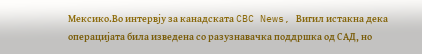Мексико.Во интервју за канадската CBC News, Вигил истакна дека операцијата била изведена со разузнавачка поддршка од САД, но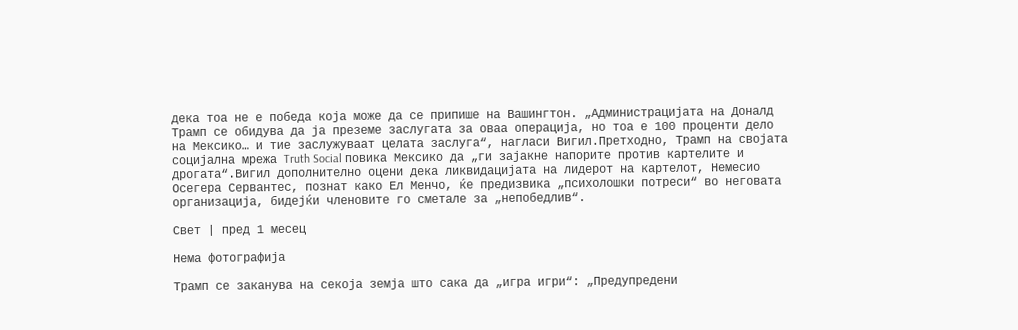дека тоа не е победа која може да се припише на Вашингтон. „Администрацијата на Доналд Трамп се обидува да ја преземе заслугата за оваа операција, но тоа е 100 проценти дело на Мексико… и тие заслужуваат целата заслуга“, нагласи Вигил.Претходно, Трамп на својата социјална мрежа Truth Social повика Мексико да „ги зајакне напорите против картелите и дрогата“.Вигил дополнително оцени дека ликвидацијата на лидерот на картелот, Немесио Осегера Сервантес, познат како Ел Менчо, ќе предизвика „психолошки потреси“ во неговата организација, бидејќи членовите го сметале за „непобедлив“.

Свет | пред 1 месец

Нема фотографија

Трамп се заканува на секоја земја што сака да „игра игри“: „Предупредени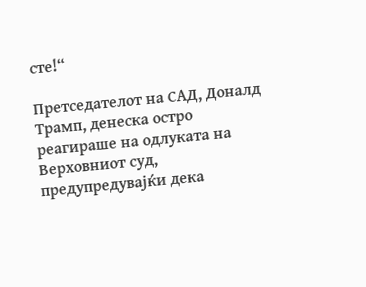сте!“

Претседателот на САД, Доналд Трамп, денеска остро реагираше на одлуката на Верховниот суд, предупредувајќи дека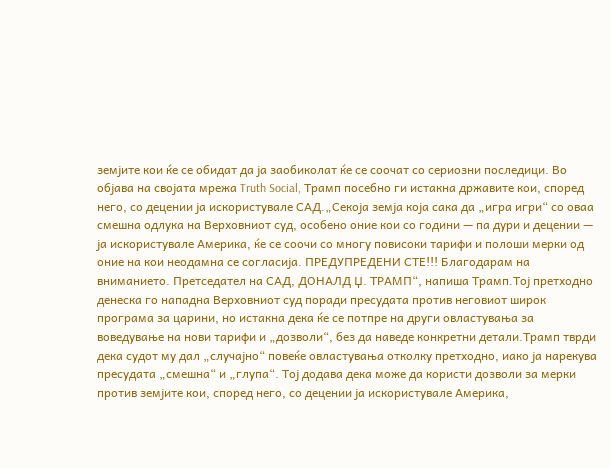земјите кои ќе се обидат да ја заобиколат ќе се соочат со сериозни последици. Во објава на својата мрежа Truth Social, Трамп посебно ги истакна државите кои, според него, со децении ја искористувале САД.„Секоја земја која сака да „игра игри“ со оваа смешна одлука на Верховниот суд, особено оние кои со години — па дури и децении — ја искористувале Америка, ќе се соочи со многу повисоки тарифи и полоши мерки од оние на кои неодамна се согласија. ПРЕДУПРЕДЕНИ СТЕ!!! Благодарам на вниманието. Претседател на САД, ДОНАЛД Џ. ТРАМП“, напиша Трамп.Тој претходно денеска го нападна Верховниот суд поради пресудата против неговиот широк програма за царини, но истакна дека ќе се потпре на други овластувања за воведување на нови тарифи и „дозволи“, без да наведе конкретни детали.Трамп тврди дека судот му дал „случајно“ повеќе овластувања отколку претходно, иако ја нарекува пресудата „смешна“ и „глупа“. Тој додава дека може да користи дозволи за мерки против земјите кои, според него, со децении ја искористувале Америка,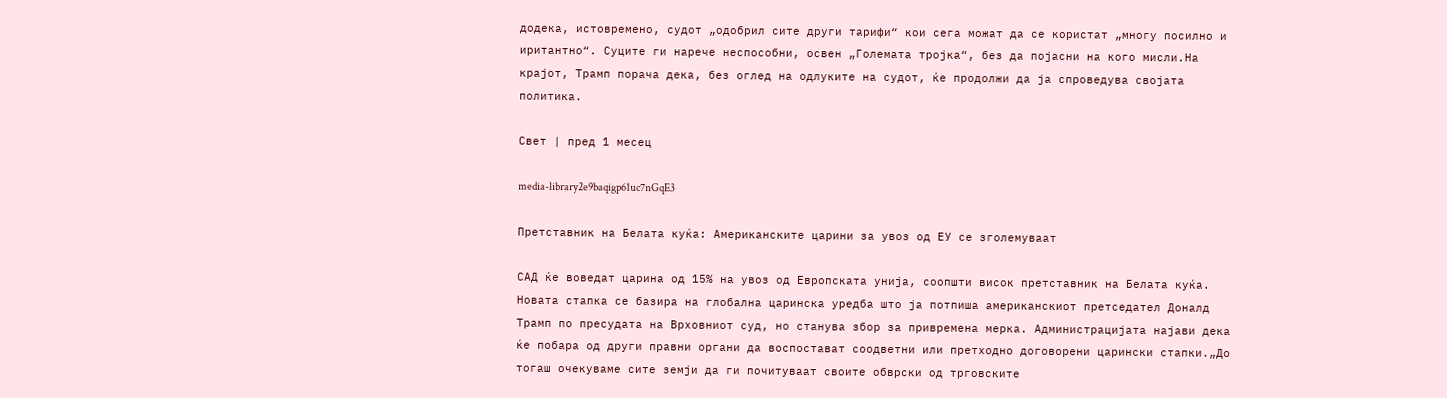додека, истовремено, судот „одобрил сите други тарифи“ кои сега можат да се користат „многу посилно и иритантно“. Суците ги нарече неспособни, освен „Големата тројка“, без да појасни на кого мисли.На крајот, Трамп порача дека, без оглед на одлуките на судот, ќе продолжи да ја спроведува својата политика.

Свет | пред 1 месец

media-library2e9baqigp61uc7nGqE3

Претставник на Белата куќа: Американските царини за увоз од ЕУ се зголемуваат

САД ќе воведат царина од 15% на увоз од Европската унија, соопшти висок претставник на Белата куќа. Новата стапка се базира на глобална царинска уредба што ја потпиша американскиот претседател Доналд Трамп по пресудата на Врховниот суд, но станува збор за привремена мерка. Администрацијата најави дека ќе побара од други правни органи да воспостават соодветни или претходно договорени царински стапки.„До тогаш очекуваме сите земји да ги почитуваат своите обврски од трговските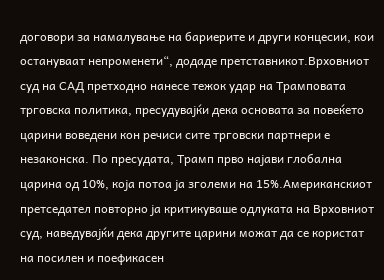договори за намалување на бариерите и други концесии, кои остануваат непроменети“, додаде претставникот.Врховниот суд на САД претходно нанесе тежок удар на Трамповата трговска политика, пресудувајќи дека основата за повеќето царини воведени кон речиси сите трговски партнери е незаконска. По пресудата, Трамп прво најави глобална царина од 10%, која потоа ја зголеми на 15%.Американскиот претседател повторно ја критикуваше одлуката на Врховниот суд, наведувајќи дека другите царини можат да се користат на посилен и поефикасен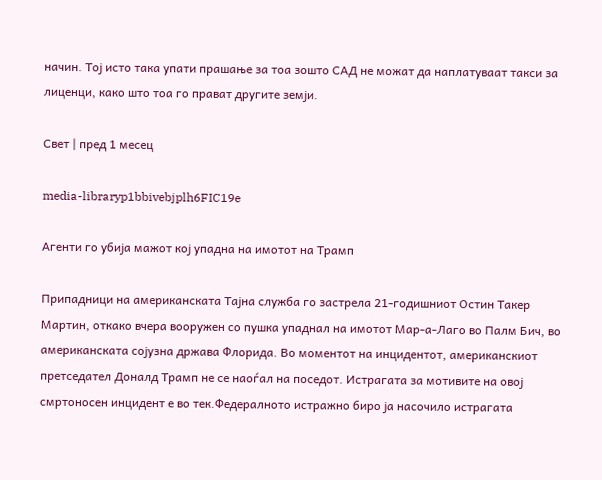начин. Тој исто така упати прашање за тоа зошто САД не можат да наплатуваат такси за лиценци, како што тоа го прават другите земји.

Свет | пред 1 месец

media-libraryp1bbivebjplh6FIC19e

Агенти го убија мажот кој упадна на имотот на Трамп

Припадници на американската Тајна служба го застрела 21-годишниот Остин Такер Мартин, откако вчера вооружен со пушка упаднал на имотот Мар-а-Лаго во Палм Бич, во американската сојузна држава Флорида. Во моментот на инцидентот, американскиот претседател Доналд Трамп не се наоѓал на поседот. Истрагата за мотивите на овој смртоносен инцидент е во тек.Федералното истражно биро ја насочило истрагата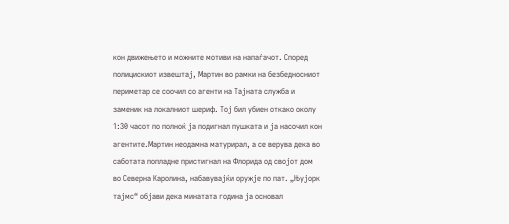кон движењето и можните мотиви на напаѓачот. Според полицискиот извештај, Мартин во рамки на безбедносниот периметар се соочил со агенти на Тајната служба и заменик на локалниот шериф. Тој бил убиен откако околу 1:30 часот по полноќ ја подигнал пушката и ја насочил кон агентите.Мартин неодамна матурирал, а се верува дека во саботата попладне пристигнал на Флорида од својот дом во Северна Каролина, набавувајќи оружје по пат. „Њујорк тајмс“ објави дека минатата година ја основал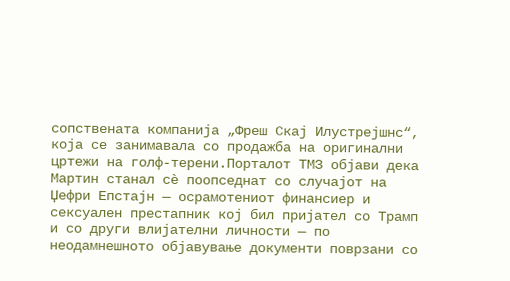сопствената компанија „Фреш Скај Илустрејшнс“, која се занимавала со продажба на оригинални цртежи на голф-терени.Порталот ТМЗ објави дека Мартин станал сè поопседнат со случајот на Џефри Епстајн — осрамотениот финансиер и сексуален престапник кој бил пријател со Трамп и со други влијателни личности — по неодамнешното објавување документи поврзани со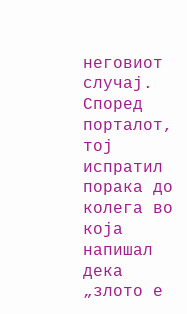неговиот случај. Според порталот, тој испратил порака до колега во која напишал дека „злото е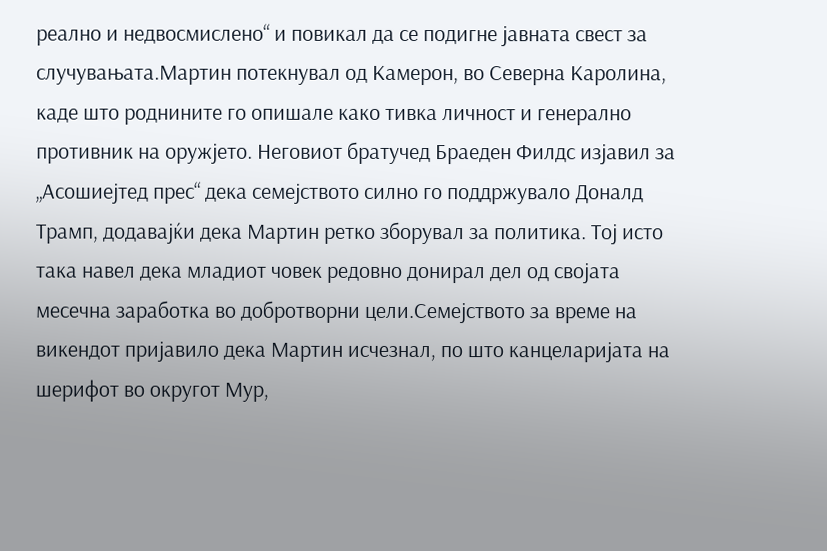реално и недвосмислено“ и повикал да се подигне јавната свест за случувањата.Мартин потекнувал од Камерон, во Северна Каролина, каде што роднините го опишале како тивка личност и генерално противник на оружјето. Неговиот братучед Браеден Филдс изјавил за „Асошиејтед прес“ дека семејството силно го поддржувало Доналд Трамп, додавајќи дека Мартин ретко зборувал за политика. Тој исто така навел дека младиот човек редовно донирал дел од својата месечна заработка во добротворни цели.Семејството за време на викендот пријавило дека Мартин исчезнал, по што канцеларијата на шерифот во округот Мур,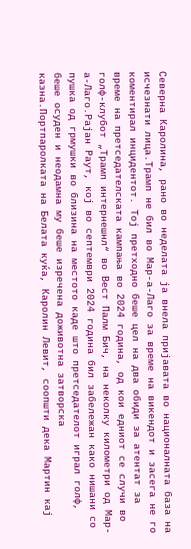Северна Каролина, рано во неделата ја внела пријавата во националната база на исчезнати лица.Трамп не бил во Мар-а-Лаго за време на викендот и засега не го коментирал инцидентот. Тој претходно беше цел на два обиди за атентат за време на претседателската кампања во 2024 година, од кои едниот се случи во голф-клубот „Трамп интернешнл“ во Вест Палм Бич, на неколку километри од Мар-а-Лаго.Рајан Раут, кој во септември 2024 година бил забележан како нишани со пушка од грмушки во близина на местото каде што претседателот играл голф, беше осуден и неодамна му беше изречена доживотна затворска казна.Портпаролката на Белата куќа, Каролин Левит, соопшти дека Мартин кај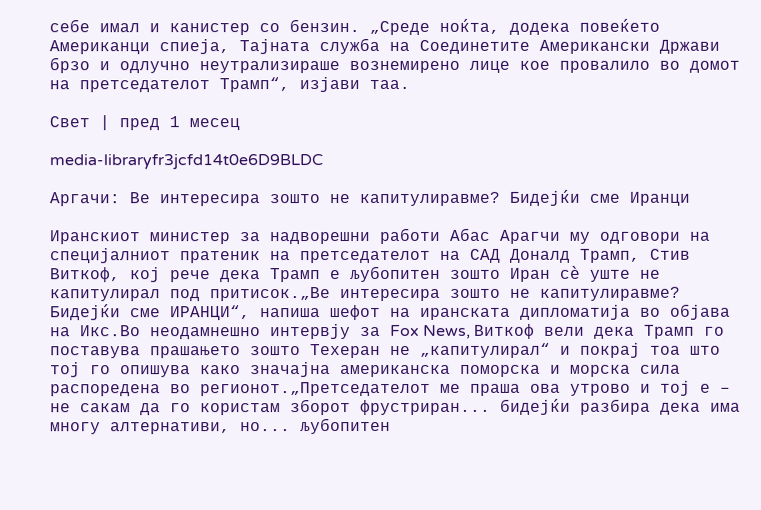себе имал и канистер со бензин. „Среде ноќта, додека повеќето Американци спиеја, Тајната служба на Соединетите Американски Држави брзо и одлучно неутрализираше вознемирено лице кое провалило во домот на претседателот Трамп“, изјави таа.

Свет | пред 1 месец

media-libraryfr3jcfd14t0e6D9BLDC

Аргачи: Ве интересира зошто не капитулиравме? Бидејќи сме Иранци

Иранскиот министер за надворешни работи Абас Арагчи му одговори на специјалниот пратеник на претседателот на САД Доналд Трамп, Стив Виткоф, кој рече дека Трамп е љубопитен зошто Иран сè уште не капитулирал под притисок.„Ве интересира зошто не капитулиравме? Бидејќи сме ИРАНЦИ“, напиша шефот на иранската дипломатија во објава на Икс.Во неодамнешно интервју за Fox News, Виткоф вели дека Трамп го поставува прашањето зошто Техеран не „капитулирал“ и покрај тоа што тој го опишува како значајна американска поморска и морска сила распоредена во регионот.„Претседателот ме праша ова утрово и тој е – не сакам да го користам зборот фрустриран... бидејќи разбира дека има многу алтернативи, но... љубопитен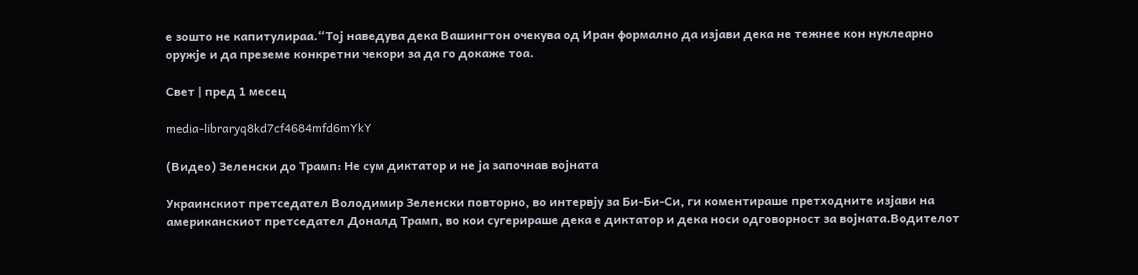е зошто не капитулираа.“Тој наведува дека Вашингтон очекува од Иран формално да изјави дека не тежнее кон нуклеарно оружје и да преземе конкретни чекори за да го докаже тоа.

Свет | пред 1 месец

media-libraryq8kd7cf4684mfd6mYkY

(Видео) Зеленски до Трамп: Не сум диктатор и не ја започнав војната

Украинскиот претседател Володимир Зеленски повторно, во интервју за Би-Би-Си, ги коментираше претходните изјави на американскиот претседател Доналд Трамп, во кои сугерираше дека е диктатор и дека носи одговорност за војната.Водителот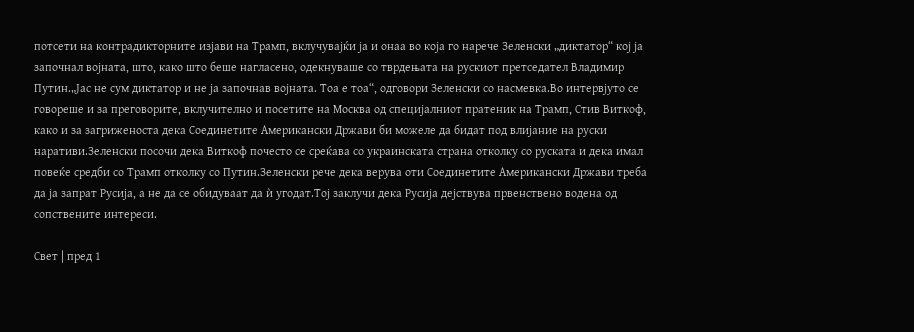потсети на контрадикторните изјави на Трамп, вклучувајќи ја и онаа во која го нарече Зеленски „диктатор“ кој ја започнал војната, што, како што беше нагласено, одекнуваше со тврдењата на рускиот претседател Владимир Путин.„Јас не сум диктатор и не ја започнав војната. Тоа е тоа“, одговори Зеленски со насмевка.Во интервјуто се говореше и за преговорите, вклучително и посетите на Москва од специјалниот пратеник на Трамп, Стив Виткоф, како и за загриженоста дека Соединетите Американски Држави би можеле да бидат под влијание на руски наративи.Зеленски посочи дека Виткоф почесто се среќава со украинската страна отколку со руската и дека имал повеќе средби со Трамп отколку со Путин.Зеленски рече дека верува оти Соединетите Американски Држави треба да ја запрат Русија, а не да се обидуваат да ѝ угодат.Тој заклучи дека Русија дејствува првенствено водена од сопствените интереси.

Свет | пред 1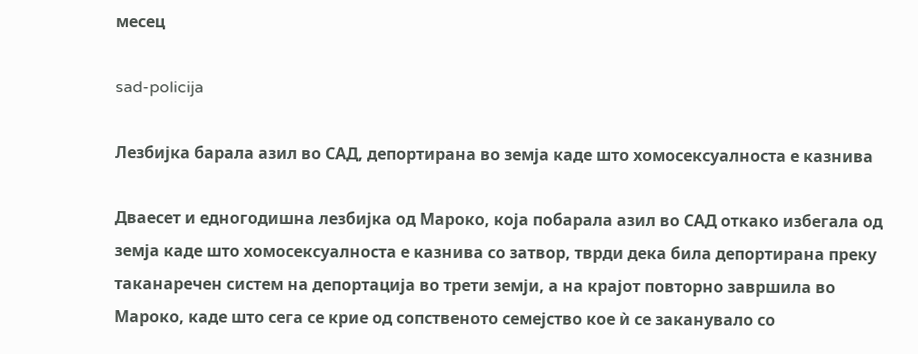месец

sad-policija

Лезбијка барала азил во САД, депортирана во земја каде што хомосексуалноста е казнива

Дваесет и едногодишна лезбијка од Мароко, која побарала азил во САД откако избегала од земја каде што хомосексуалноста е казнива со затвор, тврди дека била депортирана преку таканаречен систем на депортација во трети земји, а на крајот повторно завршила во Мароко, каде што сега се крие од сопственото семејство кое ѝ се заканувало со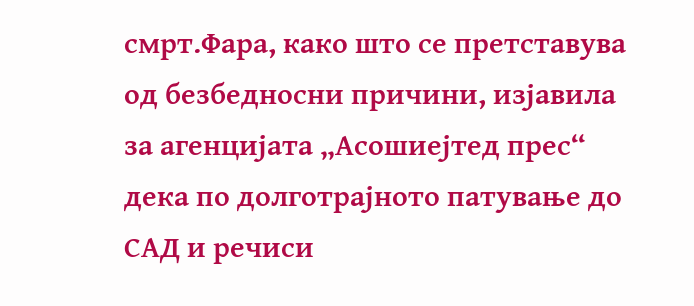смрт.Фара, како што се претставува од безбедносни причини, изјавила за агенцијата „Асошиејтед прес“ дека по долготрајното патување до САД и речиси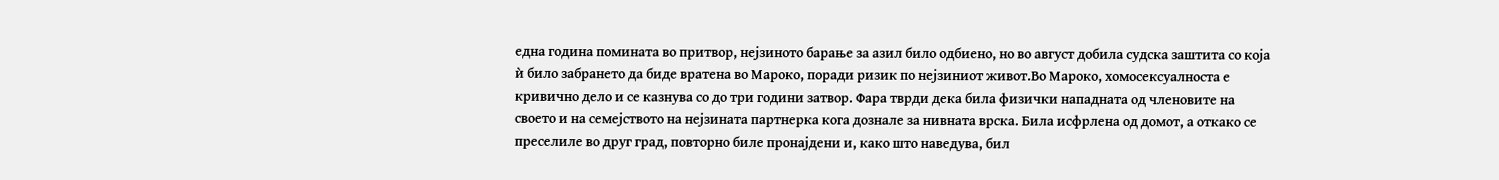една година помината во притвор, нејзиното барање за азил било одбиено, но во август добила судска заштита со која ѝ било забрането да биде вратена во Мароко, поради ризик по нејзиниот живот.Во Мароко, хомосексуалноста е кривично дело и се казнува со до три години затвор. Фара тврди дека била физички нападната од членовите на своето и на семејството на нејзината партнерка кога дознале за нивната врска. Била исфрлена од домот, а откако се преселиле во друг град, повторно биле пронајдени и, како што наведува, бил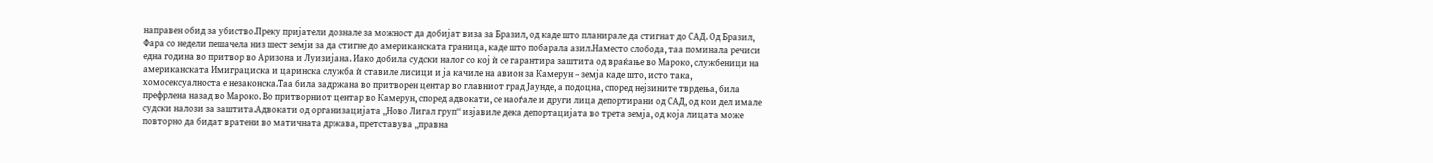направен обид за убиство.Преку пријатели дознале за можност да добијат виза за Бразил, од каде што планирале да стигнат до САД. Од Бразил, Фара со недели пешачела низ шест земји за да стигне до американската граница, каде што побарала азил.Наместо слобода, таа поминала речиси една година во притвор во Аризона и Луизијана. Иако добила судски налог со кој ѝ се гарантира заштита од враќање во Мароко, службеници на американската Имиграциска и царинска служба ѝ ставиле лисици и ја качиле на авион за Камерун – земја каде што, исто така, хомосексуалноста е незаконска.Таа била задржана во притворен центар во главниот град Јаунде, а подоцна, според нејзините тврдења, била префрлена назад во Мароко. Во притворниот центар во Камерун, според адвокати, се наоѓале и други лица депортирани од САД, од кои дел имале судски налози за заштита.Адвокати од организацијата „Ново Лигал груп“ изјавиле дека депортацијата во трета земја, од која лицата може повторно да бидат вратени во матичната држава, претставува „правна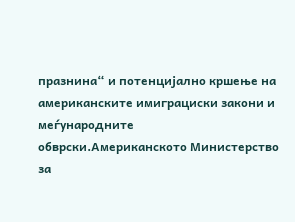празнина“ и потенцијално кршење на американските имиграциски закони и меѓународните обврски.Американското Министерство за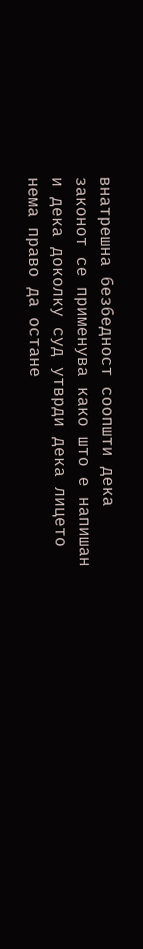внатрешна безбедност соопшти дека законот се применува како што е напишан и дека доколку суд утврди дека лицето нема право да остане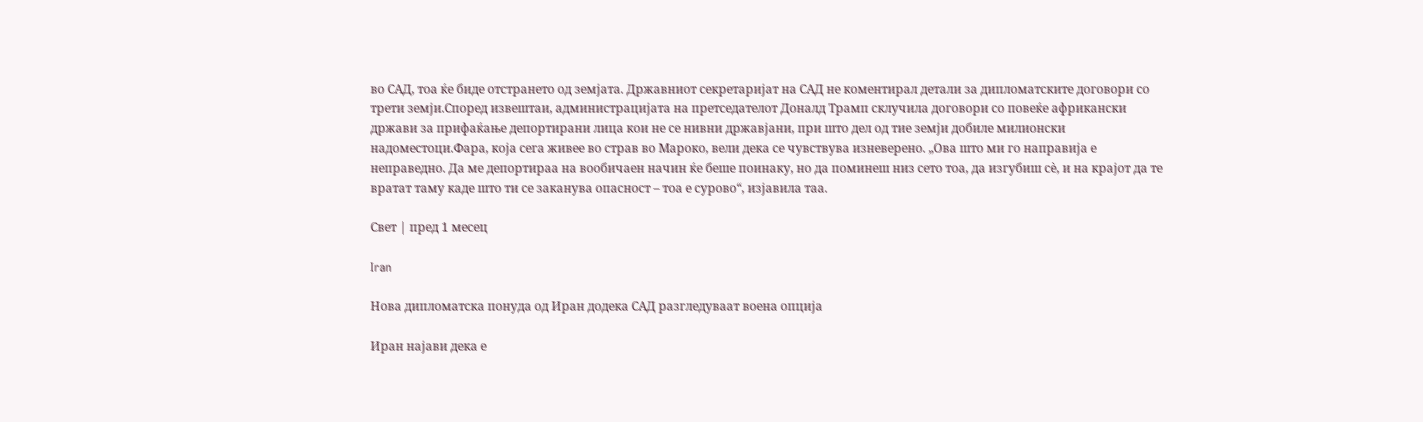во САД, тоа ќе биде отстрането од земјата. Државниот секретаријат на САД не коментирал детали за дипломатските договори со трети земји.Според извештаи, администрацијата на претседателот Доналд Трамп склучила договори со повеќе африкански држави за прифаќање депортирани лица кои не се нивни државјани, при што дел од тие земји добиле милионски надоместоци.Фара, која сега живее во страв во Мароко, вели дека се чувствува изневерено. „Ова што ми го направија е неправедно. Да ме депортираа на вообичаен начин ќе беше поинаку, но да поминеш низ сето тоа, да изгубиш сè, и на крајот да те вратат таму каде што ти се заканува опасност – тоа е сурово“, изјавила таа.

Свет | пред 1 месец

Iran

Нова дипломатска понуда од Иран додека САД разгледуваат воена опција

Иран најави дека е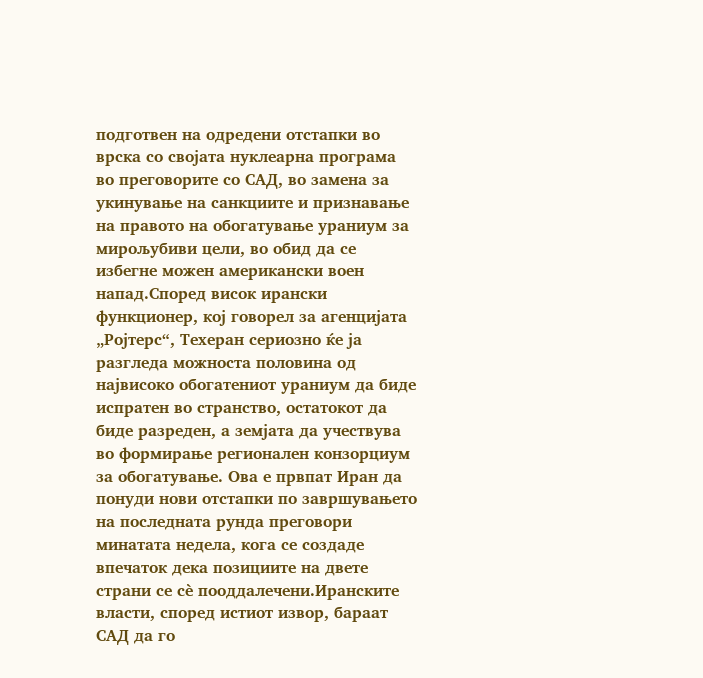подготвен на одредени отстапки во врска со својата нуклеарна програма во преговорите со САД, во замена за укинување на санкциите и признавање на правото на обогатување ураниум за мирољубиви цели, во обид да се избегне можен американски воен напад.Според висок ирански функционер, кој говорел за агенцијата „Ројтерс“, Техеран сериозно ќе ја разгледа можноста половина од највисоко обогатениот ураниум да биде испратен во странство, остатокот да биде разреден, а земјата да учествува во формирање регионален конзорциум за обогатување. Ова е првпат Иран да понуди нови отстапки по завршувањето на последната рунда преговори минатата недела, кога се создаде впечаток дека позициите на двете страни се сè пооддалечени.Иранските власти, според истиот извор, бараат САД да го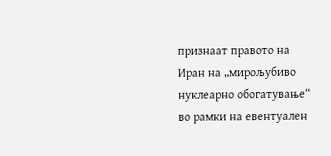признаат правото на Иран на „мирољубиво нуклеарно обогатување“ во рамки на евентуален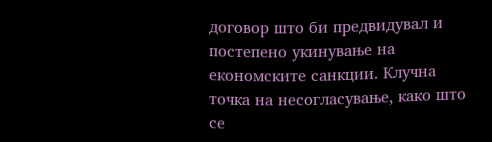договор што би предвидувал и постепено укинување на економските санкции. Клучна точка на несогласување, како што се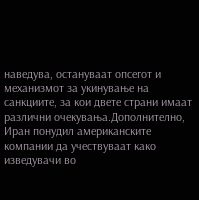наведува, остануваат опсегот и механизмот за укинување на санкциите, за кои двете страни имаат различни очекувања.Дополнително, Иран понудил американските компании да учествуваат како изведувачи во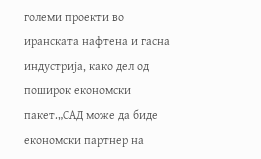големи проекти во иранската нафтена и гасна индустрија, како дел од поширок економски пакет.„САД може да биде економски партнер на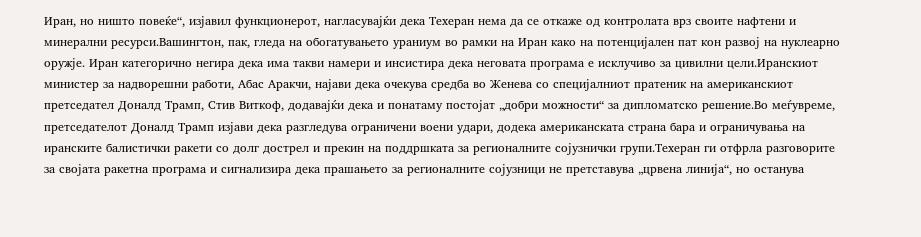Иран, но ништо повеќе“, изјавил функционерот, нагласувајќи дека Техеран нема да се откаже од контролата врз своите нафтени и минерални ресурси.Вашингтон, пак, гледа на обогатувањето ураниум во рамки на Иран како на потенцијален пат кон развој на нуклеарно оружје. Иран категорично негира дека има такви намери и инсистира дека неговата програма е исклучиво за цивилни цели.Иранскиот министер за надворешни работи, Абас Аракчи, најави дека очекува средба во Женева со специјалниот пратеник на американскиот претседател Доналд Трамп, Стив Виткоф, додавајќи дека и понатаму постојат „добри можности“ за дипломатско решение.Во меѓувреме, претседателот Доналд Трамп изјави дека разгледува ограничени воени удари, додека американската страна бара и ограничувања на иранските балистички ракети со долг дострел и прекин на поддршката за регионалните сојузнички групи.Техеран ги отфрла разговорите за својата ракетна програма и сигнализира дека прашањето за регионалните сојузници не претставува „црвена линија“, но останува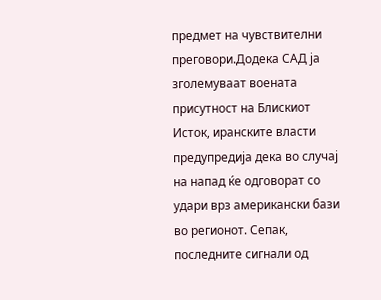предмет на чувствителни преговори.Додека САД ја зголемуваат воената присутност на Блискиот Исток, иранските власти предупредија дека во случај на напад ќе одговорат со удари врз американски бази во регионот. Сепак, последните сигнали од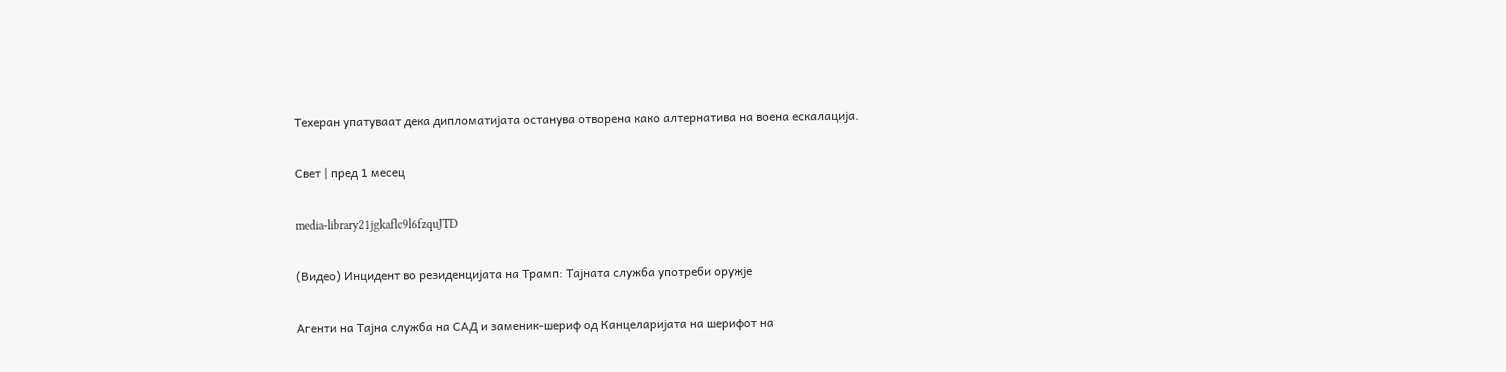Техеран упатуваат дека дипломатијата останува отворена како алтернатива на воена ескалација.

Свет | пред 1 месец

media-library21jgkaflc9l6fzquJTD

(Видео) Инцидент во резиденцијата на Трамп: Тајната служба употреби оружје

Агенти на Тајна служба на САД и заменик-шериф од Канцеларијата на шерифот на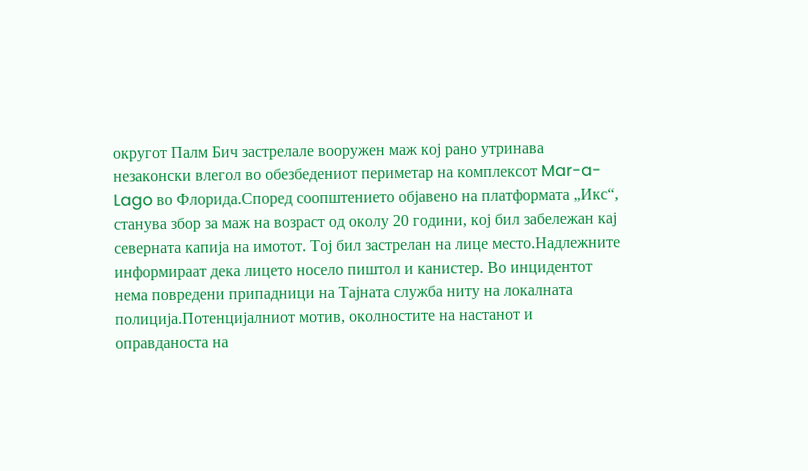округот Палм Бич застрелале вооружен маж кој рано утринава незаконски влегол во обезбедениот периметар на комплексот Mar-a-Lago во Флорида.Според соопштението објавено на платформата „Икс“, станува збор за маж на возраст од околу 20 години, кој бил забележан кај северната капија на имотот. Тој бил застрелан на лице место.Надлежните информираат дека лицето носело пиштол и канистер. Во инцидентот нема повредени припадници на Тајната служба ниту на локалната полиција.Потенцијалниот мотив, околностите на настанот и оправданоста на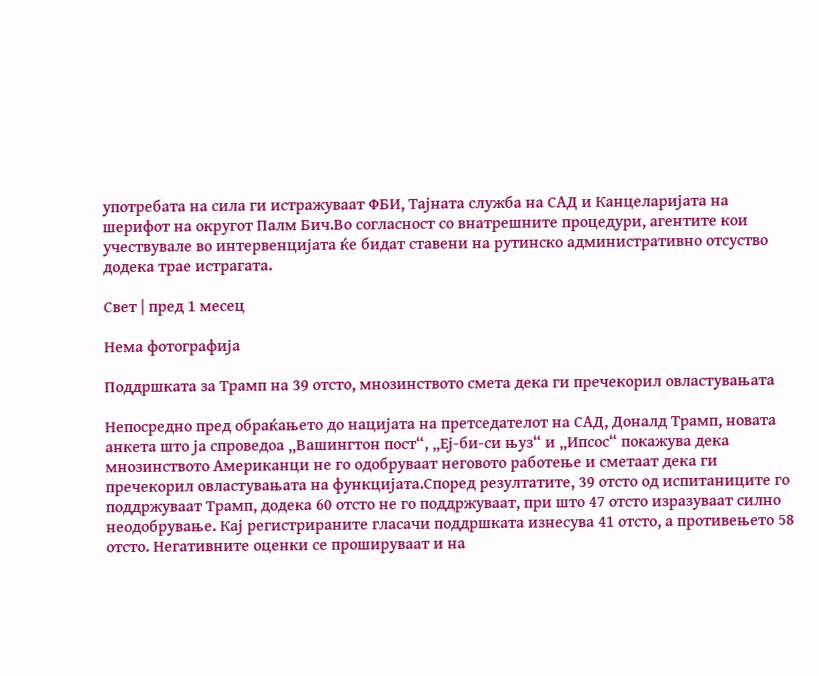употребата на сила ги истражуваат ФБИ, Тајната служба на САД и Канцеларијата на шерифот на округот Палм Бич.Во согласност со внатрешните процедури, агентите кои учествувале во интервенцијата ќе бидат ставени на рутинско административно отсуство додека трае истрагата.

Свет | пред 1 месец

Нема фотографија

Поддршката за Трамп на 39 отсто, мнозинството смета дека ги пречекорил овластувањата

Непосредно пред обраќањето до нацијата на претседателот на САД, Доналд Трамп, новата анкета што ја спроведоа „Вашингтон пост“, „Еј-би-си њуз“ и „Ипсос“ покажува дека мнозинството Американци не го одобруваат неговото работење и сметаат дека ги пречекорил овластувањата на функцијата.Според резултатите, 39 отсто од испитаниците го поддржуваат Трамп, додека 60 отсто не го поддржуваат, при што 47 отсто изразуваат силно неодобрување. Кај регистрираните гласачи поддршката изнесува 41 отсто, а противењето 58 отсто. Негативните оценки се прошируваат и на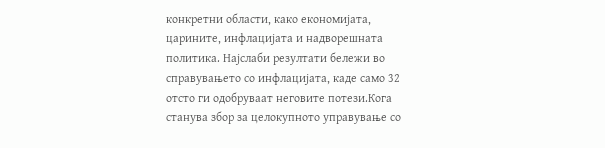конкретни области, како економијата, царините, инфлацијата и надворешната политика. Најслаби резултати бележи во справувањето со инфлацијата, каде само 32 отсто ги одобруваат неговите потези.Кога станува збор за целокупното управување со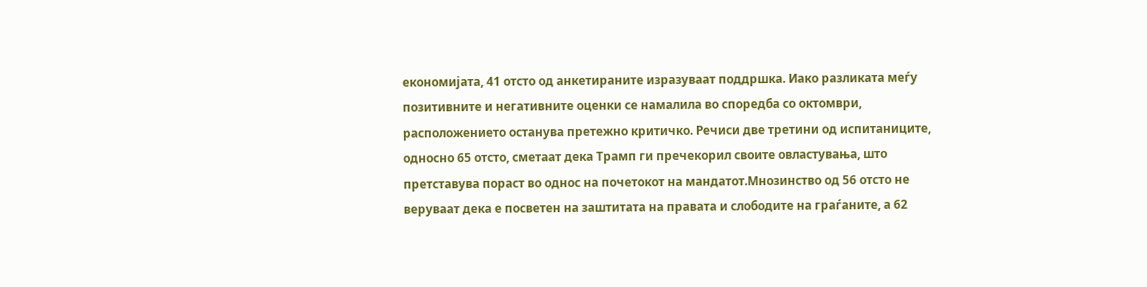економијата, 41 отсто од анкетираните изразуваат поддршка. Иако разликата меѓу позитивните и негативните оценки се намалила во споредба со октомври, расположението останува претежно критичко. Речиси две третини од испитаниците, односно 65 отсто, сметаат дека Трамп ги пречекорил своите овластувања, што претставува пораст во однос на почетокот на мандатот.Мнозинство од 56 отсто не веруваат дека е посветен на заштитата на правата и слободите на граѓаните, а 62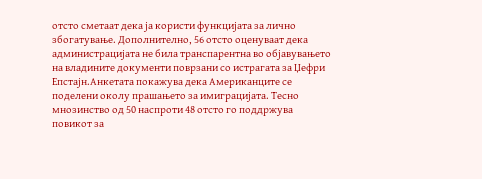отсто сметаат дека ја користи функцијата за лично збогатување. Дополнително, 56 отсто оценуваат дека администрацијата не била транспарентна во објавувањето на владините документи поврзани со истрагата за Џефри Епстајн.Анкетата покажува дека Американците се поделени околу прашањето за имиграцијата. Тесно мнозинство од 50 наспроти 48 отсто го поддржува повикот за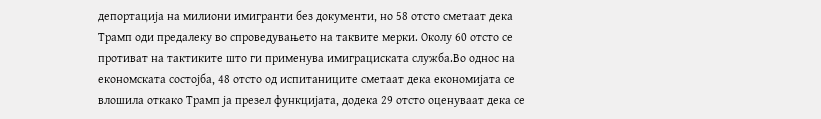депортација на милиони имигранти без документи, но 58 отсто сметаат дека Трамп оди предалеку во спроведувањето на таквите мерки. Околу 60 отсто се противат на тактиките што ги применува имиграциската служба.Во однос на економската состојба, 48 отсто од испитаниците сметаат дека економијата се влошила откако Трамп ја презел функцијата, додека 29 отсто оценуваат дека се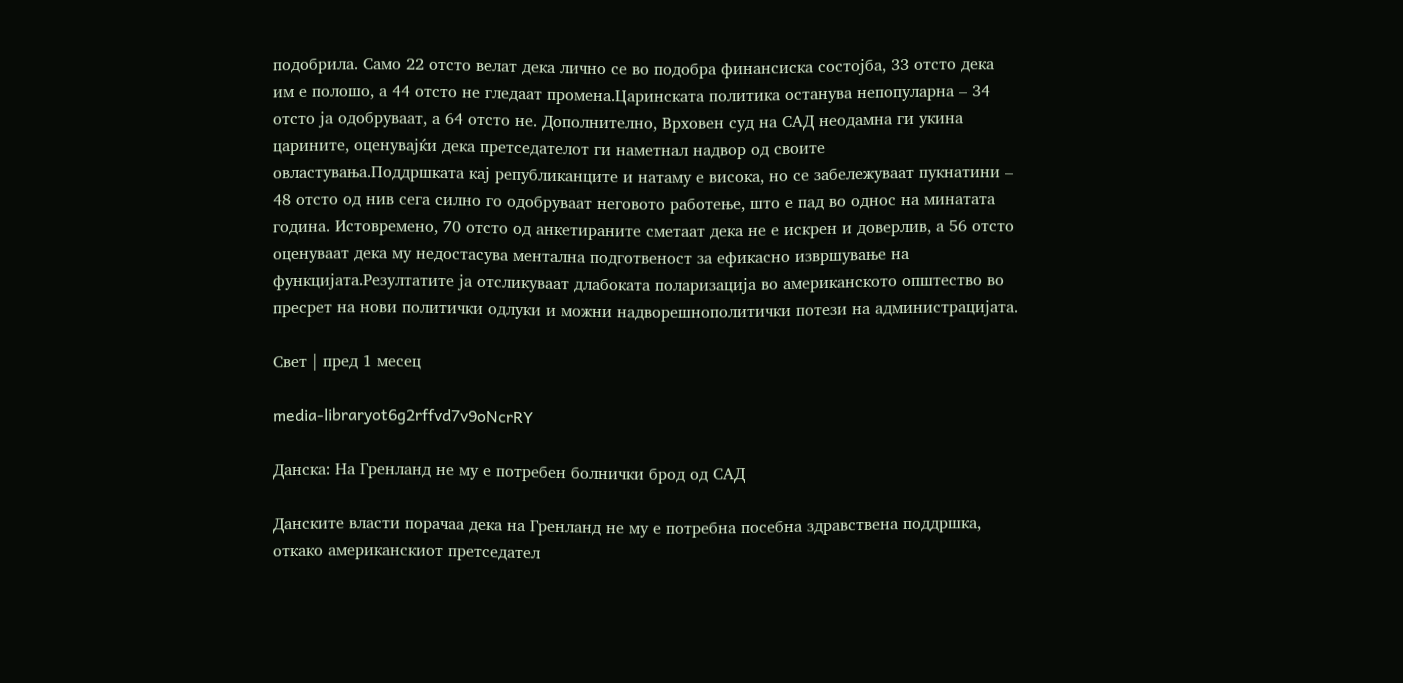подобрила. Само 22 отсто велат дека лично се во подобра финансиска состојба, 33 отсто дека им е полошо, а 44 отсто не гледаат промена.Царинската политика останува непопуларна – 34 отсто ја одобруваат, а 64 отсто не. Дополнително, Врховен суд на САД неодамна ги укина царините, оценувајќи дека претседателот ги наметнал надвор од своите овластувања.Поддршката кај републиканците и натаму е висока, но се забележуваат пукнатини – 48 отсто од нив сега силно го одобруваат неговото работење, што е пад во однос на минатата година. Истовремено, 70 отсто од анкетираните сметаат дека не е искрен и доверлив, а 56 отсто оценуваат дека му недостасува ментална подготвеност за ефикасно извршување на функцијата.Резултатите ја отсликуваат длабоката поларизација во американското општество во пресрет на нови политички одлуки и можни надворешнополитички потези на администрацијата.

Свет | пред 1 месец

media-libraryot6g2rffvd7v9oNcrRY

Данска: На Гренланд не му е потребен болнички брод од САД

Данските власти порачаа дека на Гренланд не му е потребна посебна здравствена поддршка, откако американскиот претседател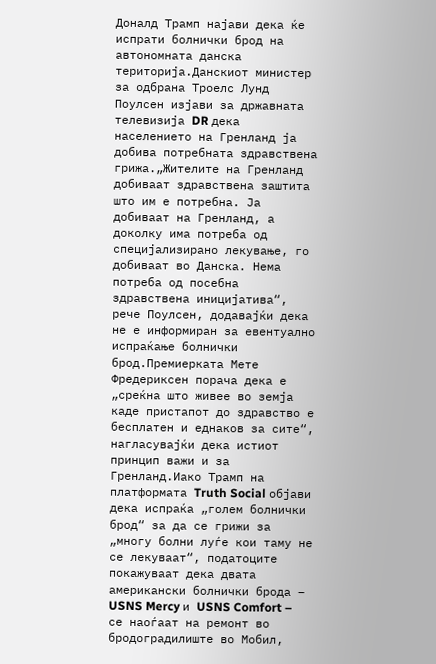Доналд Трамп најави дека ќе испрати болнички брод на автономната данска територија.Данскиот министер за одбрана Троелс Лунд Поулсен изјави за државната телевизија DR дека населението на Гренланд ја добива потребната здравствена грижа.„Жителите на Гренланд добиваат здравствена заштита што им е потребна. Ја добиваат на Гренланд, а доколку има потреба од специјализирано лекување, го добиваат во Данска. Нема потреба од посебна здравствена иницијатива“, рече Поулсен, додавајќи дека не е информиран за евентуално испраќање болнички брод.Премиерката Мете Фредериксен порача дека е „среќна што живее во земја каде пристапот до здравство е бесплатен и еднаков за сите“, нагласувајќи дека истиот принцип важи и за Гренланд.Иако Трамп на платформата Truth Social објави дека испраќа „голем болнички брод“ за да се грижи за „многу болни луѓе кои таму не се лекуваат“, податоците покажуваат дека двата американски болнички брода – USNS Mercy и USNS Comfort – се наоѓаат на ремонт во бродоградилиште во Мобил,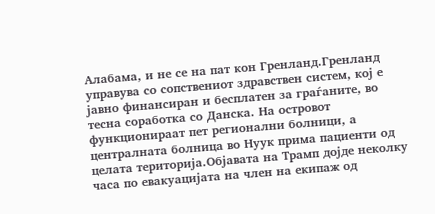Алабама, и не се на пат кон Гренланд.Гренланд управува со сопствениот здравствен систем, кој е јавно финансиран и бесплатен за граѓаните, во тесна соработка со Данска. На островот функционираат пет регионални болници, а централната болница во Нуук прима пациенти од целата територија.Објавата на Трамп дојде неколку часа по евакуацијата на член на екипаж од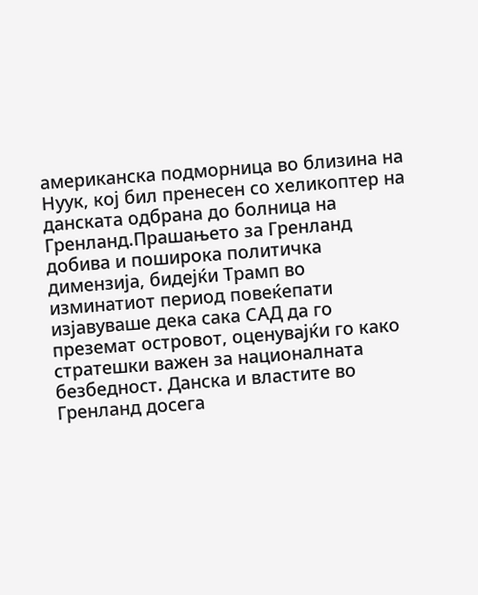американска подморница во близина на Нуук, кој бил пренесен со хеликоптер на данската одбрана до болница на Гренланд.Прашањето за Гренланд добива и поширока политичка димензија, бидејќи Трамп во изминатиот период повеќепати изјавуваше дека сака САД да го преземат островот, оценувајќи го како стратешки важен за националната безбедност. Данска и властите во Гренланд досега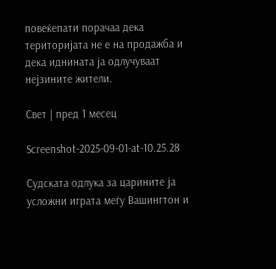повеќепати порачаа дека територијата не е на продажба и дека иднината ја одлучуваат нејзините жители.

Свет | пред 1 месец

Screenshot-2025-09-01-at-10.25.28

Судската одлука за царините ја усложни играта меѓу Вашингтон и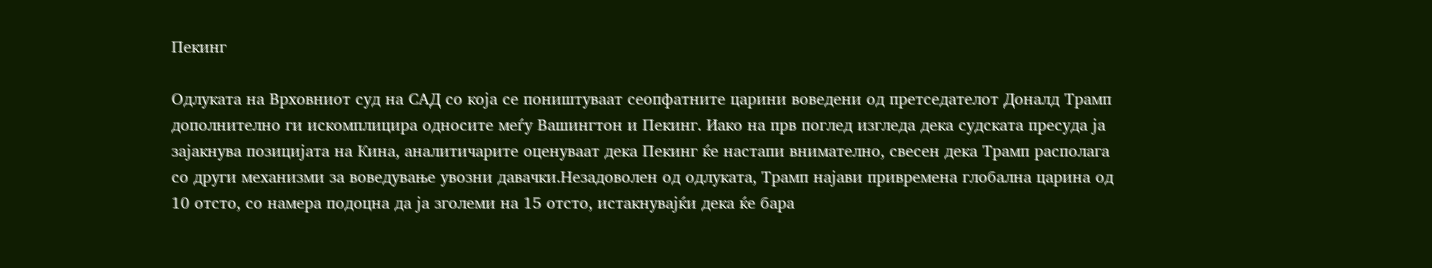Пекинг

Одлуката на Врховниот суд на САД со која се поништуваат сеопфатните царини воведени од претседателот Доналд Трамп дополнително ги искомплицира односите меѓу Вашингтон и Пекинг. Иако на прв поглед изгледа дека судската пресуда ја зајакнува позицијата на Кина, аналитичарите оценуваат дека Пекинг ќе настапи внимателно, свесен дека Трамп располага со други механизми за воведување увозни давачки.Незадоволен од одлуката, Трамп најави привремена глобална царина од 10 отсто, со намера подоцна да ја зголеми на 15 отсто, истакнувајќи дека ќе бара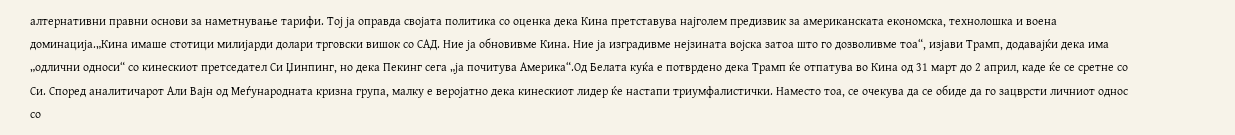алтернативни правни основи за наметнување тарифи. Тој ја оправда својата политика со оценка дека Кина претставува најголем предизвик за американската економска, технолошка и воена доминација.„Кина имаше стотици милијарди долари трговски вишок со САД. Ние ја обновивме Кина. Ние ја изградивме нејзината војска затоа што го дозволивме тоа“, изјави Трамп, додавајќи дека има „одлични односи“ со кинескиот претседател Си Џинпинг, но дека Пекинг сега „ја почитува Америка“.Од Белата куќа е потврдено дека Трамп ќе отпатува во Кина од 31 март до 2 април, каде ќе се сретне со Си. Според аналитичарот Али Вајн од Меѓународната кризна група, малку е веројатно дека кинескиот лидер ќе настапи триумфалистички. Наместо тоа, се очекува да се обиде да го зацврсти личниот однос со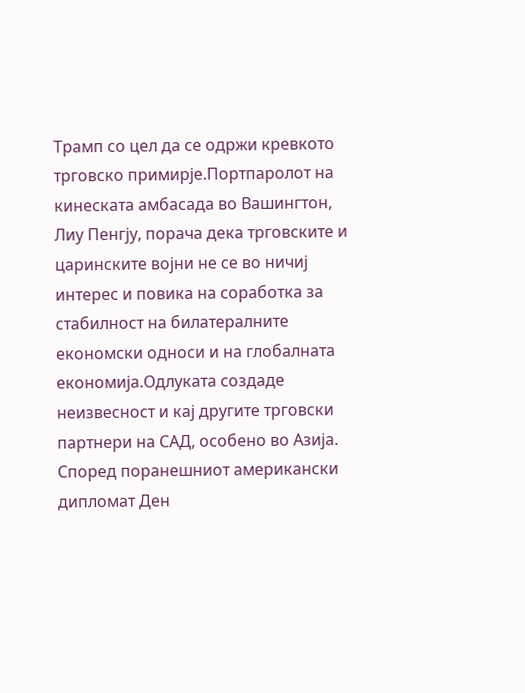Трамп со цел да се одржи кревкото трговско примирје.Портпаролот на кинеската амбасада во Вашингтон, Лиу Пенгју, порача дека трговските и царинските војни не се во ничиј интерес и повика на соработка за стабилност на билатералните економски односи и на глобалната економија.Одлуката создаде неизвесност и кај другите трговски партнери на САД, особено во Азија. Според поранешниот американски дипломат Ден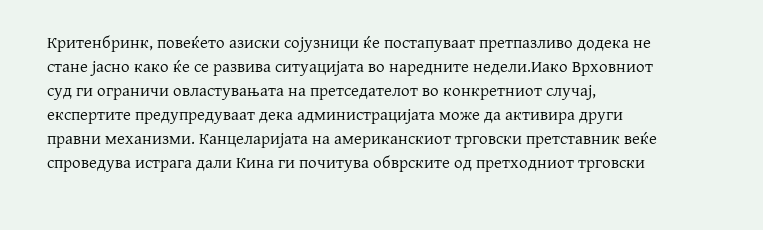Критенбринк, повеќето азиски сојузници ќе постапуваат претпазливо додека не стане јасно како ќе се развива ситуацијата во наредните недели.Иако Врховниот суд ги ограничи овластувањата на претседателот во конкретниот случај, експертите предупредуваат дека администрацијата може да активира други правни механизми. Канцеларијата на американскиот трговски претставник веќе спроведува истрага дали Кина ги почитува обврските од претходниот трговски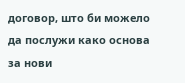договор, што би можело да послужи како основа за нови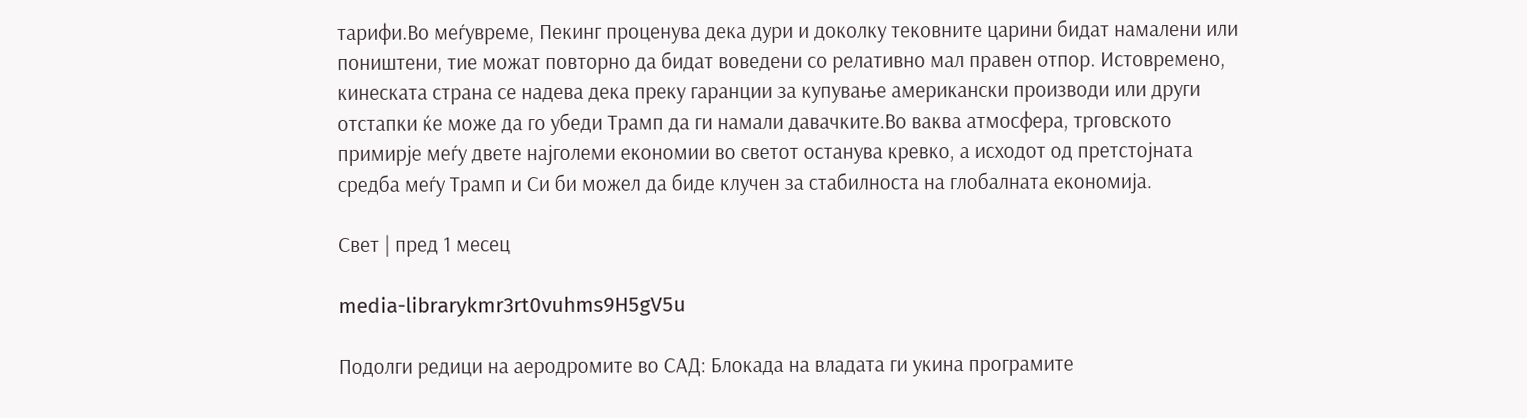тарифи.Во меѓувреме, Пекинг проценува дека дури и доколку тековните царини бидат намалени или поништени, тие можат повторно да бидат воведени со релативно мал правен отпор. Истовремено, кинеската страна се надева дека преку гаранции за купување американски производи или други отстапки ќе може да го убеди Трамп да ги намали давачките.Во ваква атмосфера, трговското примирје меѓу двете најголеми економии во светот останува кревко, а исходот од претстојната средба меѓу Трамп и Си би можел да биде клучен за стабилноста на глобалната економија.

Свет | пред 1 месец

media-librarykmr3rt0vuhms9H5gV5u

Подолги редици на аеродромите во САД: Блокада на владата ги укина програмите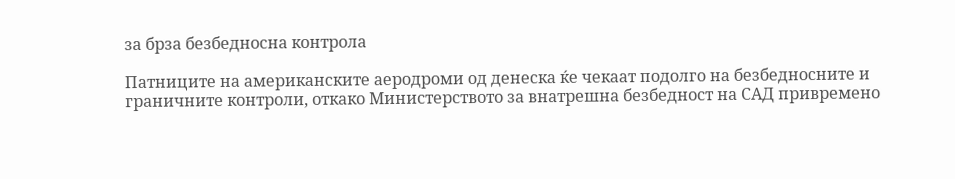за брза безбедносна контрола

Патниците на американските аеродроми од денеска ќе чекаат подолго на безбедносните и граничните контроли, откако Министерството за внатрешна безбедност на САД привремено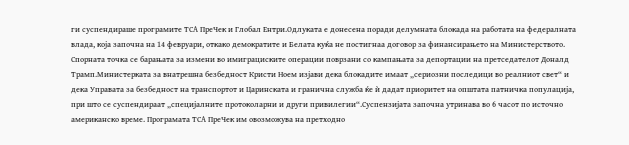ги суспендираше програмите ТСА ПреЧек и Глобал Ентри.Одлуката е донесена поради делумната блокада на работата на федералната влада, која започна на 14 февруари, откако демократите и Белата куќа не постигнаа договор за финансирањето на Министерството. Спорната точка се барањата за измени во имиграциските операции поврзани со кампањата за депортации на претседателот Доналд Трамп.Министерката за внатрешна безбедност Кристи Ноем изјави дека блокадите имаат „сериозни последици во реалниот свет“ и дека Управата за безбедност на транспортот и Царинската и гранична служба ќе ѝ дадат приоритет на општата патничка популација, при што се суспендираат „специјалните протоколарни и други привилегии“.Суспензијата започна утринава во 6 часот по источно американско време. Програмата ТСА ПреЧек им овозможува на претходно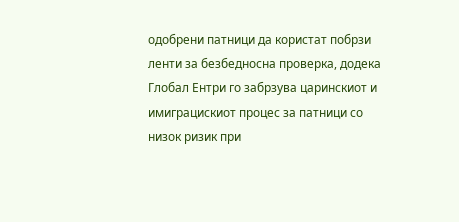одобрени патници да користат побрзи ленти за безбедносна проверка, додека Глобал Ентри го забрзува царинскиот и имиграцискиот процес за патници со низок ризик при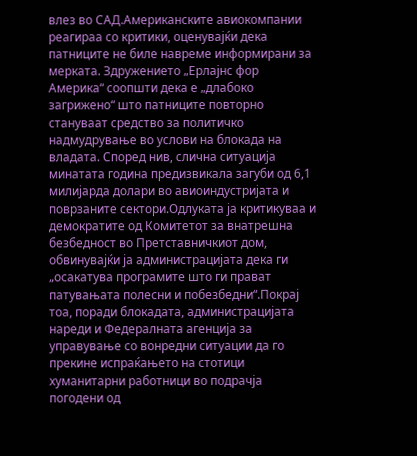влез во САД.Американските авиокомпании реагираа со критики, оценувајќи дека патниците не биле навреме информирани за мерката. Здружението „Ерлајнс фор Америка“ соопшти дека е „длабоко загрижено“ што патниците повторно стануваат средство за политичко надмудрување во услови на блокада на владата. Според нив, слична ситуација минатата година предизвикала загуби од 6,1 милијарда долари во авиоиндустријата и поврзаните сектори.Одлуката ја критикуваа и демократите од Комитетот за внатрешна безбедност во Претставничкиот дом, обвинувајќи ја администрацијата дека ги „осакатува програмите што ги прават патувањата полесни и побезбедни“.Покрај тоа, поради блокадата, администрацијата нареди и Федералната агенција за управување со вонредни ситуации да го прекине испраќањето на стотици хуманитарни работници во подрачја погодени од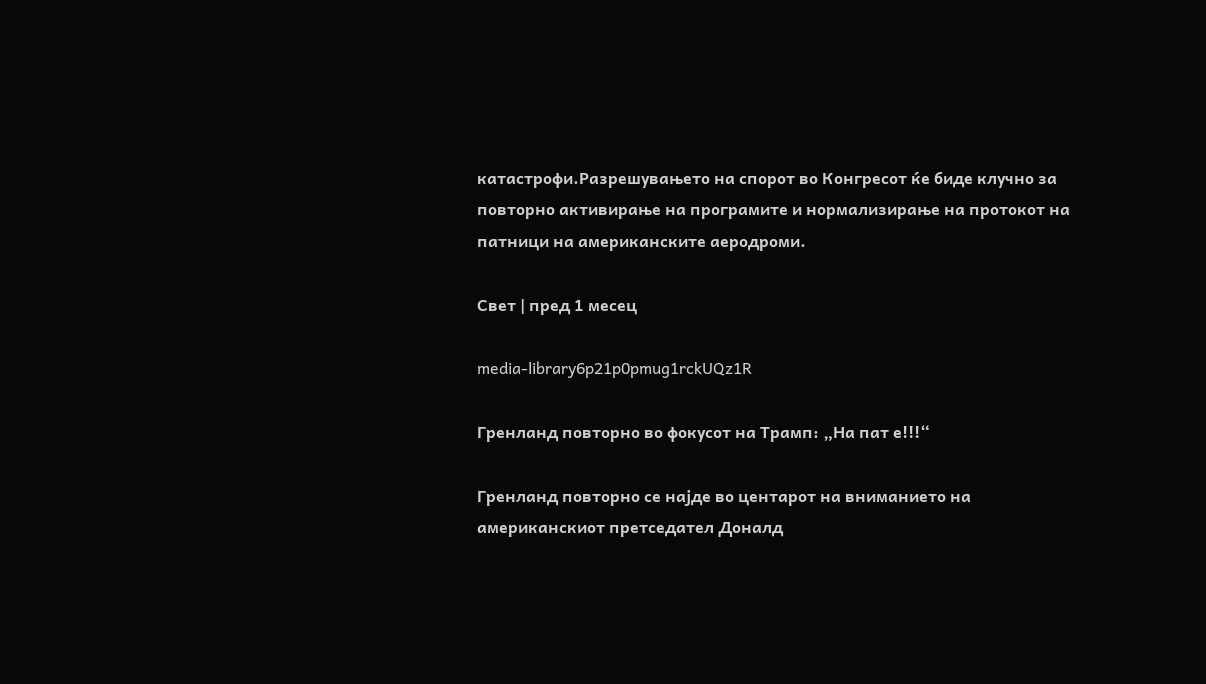катастрофи.Разрешувањето на спорот во Конгресот ќе биде клучно за повторно активирање на програмите и нормализирање на протокот на патници на американските аеродроми.

Свет | пред 1 месец

media-library6p21p0pmug1rckUQz1R

Гренланд повторно во фокусот на Трамп: „На пат е!!!“

Гренланд повторно се најде во центарот на вниманието на американскиот претседател Доналд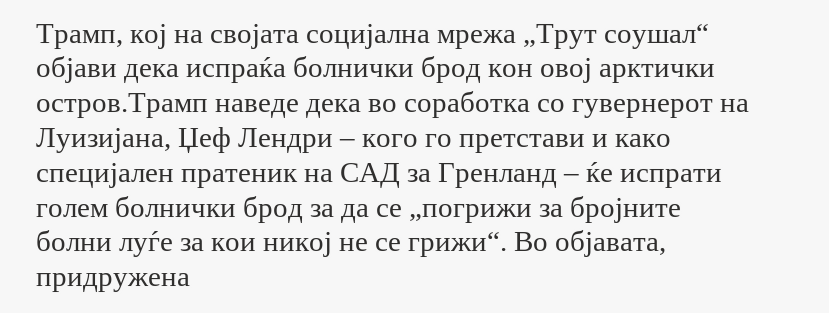Трамп, кој на својата социјална мрежа „Трут соушал“ објави дека испраќа болнички брод кон овој арктички остров.Трамп наведе дека во соработка со гувернерот на Луизијана, Џеф Лендри – кого го претстави и како специјален пратеник на САД за Гренланд – ќе испрати голем болнички брод за да се „погрижи за бројните болни луѓе за кои никој не се грижи“. Во објавата, придружена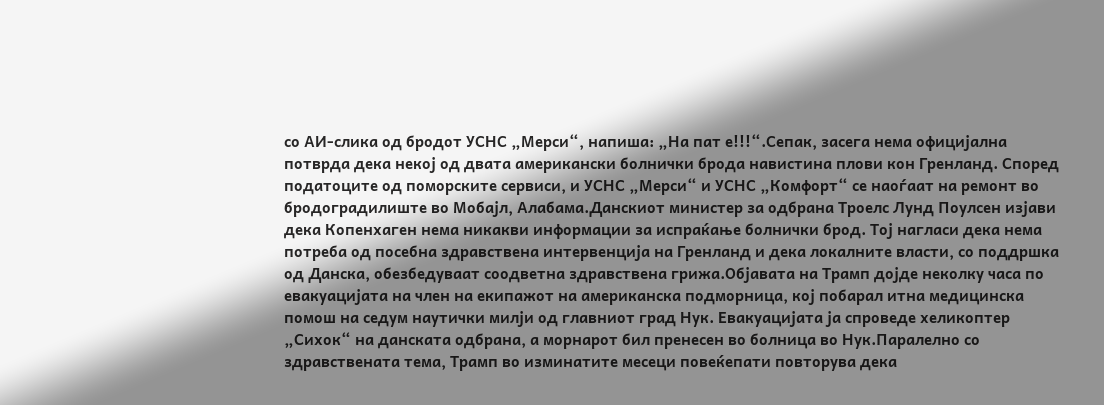со АИ-слика од бродот УСНС „Мерси“, напиша: „На пат е!!!“.Сепак, засега нема официјална потврда дека некој од двата американски болнички брода навистина плови кон Гренланд. Според податоците од поморските сервиси, и УСНС „Мерси“ и УСНС „Комфорт“ се наоѓаат на ремонт во бродоградилиште во Мобајл, Алабама.Данскиот министер за одбрана Троелс Лунд Поулсен изјави дека Копенхаген нема никакви информации за испраќање болнички брод. Тој нагласи дека нема потреба од посебна здравствена интервенција на Гренланд и дека локалните власти, со поддршка од Данска, обезбедуваат соодветна здравствена грижа.Објавата на Трамп дојде неколку часа по евакуацијата на член на екипажот на американска подморница, кој побарал итна медицинска помош на седум наутички милји од главниот град Нук. Евакуацијата ја спроведе хеликоптер „Сихок“ на данската одбрана, а морнарот бил пренесен во болница во Нук.Паралелно со здравствената тема, Трамп во изминатите месеци повеќепати повторува дека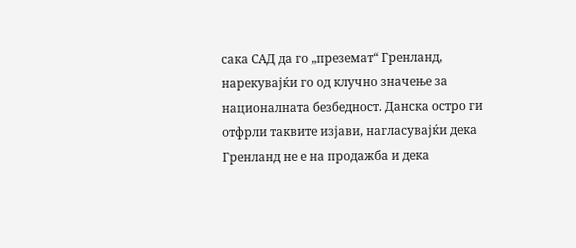сака САД да го „преземат“ Гренланд, нарекувајќи го од клучно значење за националната безбедност. Данска остро ги отфрли таквите изјави, нагласувајќи дека Гренланд не е на продажба и дека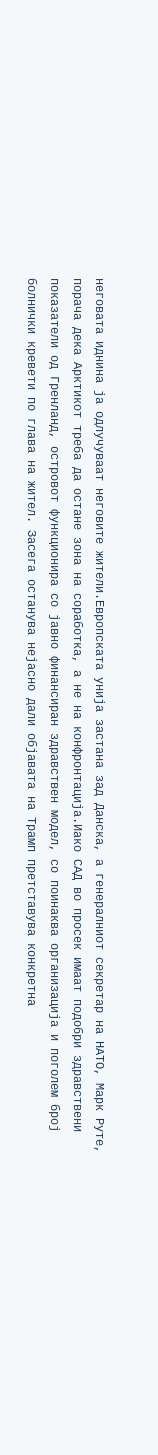неговата иднина ја одлучуваат неговите жители.Европската унија застана зад Данска, а генералниот секретар на НАТО, Марк Руте, порача дека Арктикот треба да остане зона на соработка, а не на конфронтација.Иако САД во просек имаат подобри здравствени показатели од Гренланд, островот функционира со јавно финансиран здравствен модел, со поинаква организација и поголем број болнички кревети по глава на жител. Засега останува нејасно дали објавата на Трамп претставува конкретна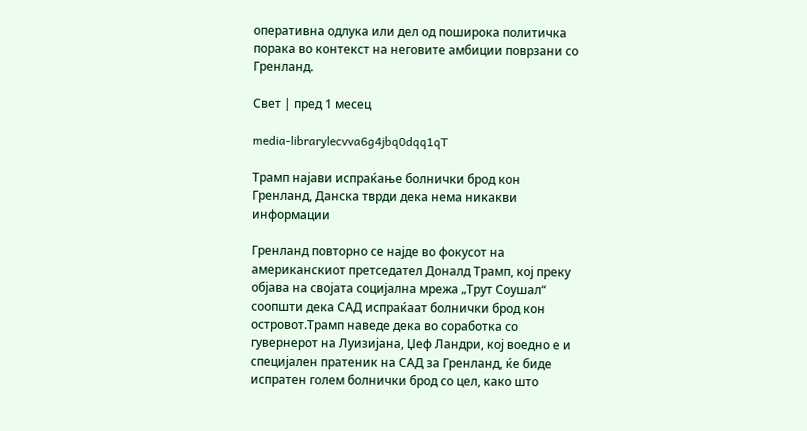оперативна одлука или дел од поширока политичка порака во контекст на неговите амбиции поврзани со Гренланд.

Свет | пред 1 месец

media-librarylecvva6g4jbq0dqq1qT

Трамп најави испраќање болнички брод кон Гренланд, Данска тврди дека нема никакви информации

Гренланд повторно се најде во фокусот на американскиот претседател Доналд Трамп, кој преку објава на својата социјална мрежа „Трут Соушал“ соопшти дека САД испраќаат болнички брод кон островот.Трамп наведе дека во соработка со гувернерот на Луизијана, Џеф Ландри, кој воедно е и специјален пратеник на САД за Гренланд, ќе биде испратен голем болнички брод со цел, како што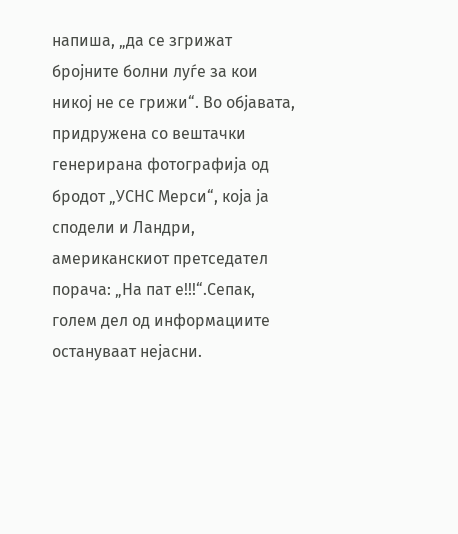напиша, „да се згрижат бројните болни луѓе за кои никој не се грижи“. Во објавата, придружена со вештачки генерирана фотографија од бродот „УСНС Мерси“, која ја сподели и Ландри, американскиот претседател порача: „На пат е!!!“.Сепак, голем дел од информациите остануваат нејасни.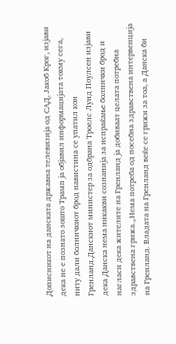Дописникот на данската државна телевизија од САД, Јакоб Крог, изјави дека не е познато зошто Трамп ја објавил информацијата токму сега, ниту дали болничкиот брод навистина се упатил кон Гренланд.Данскиот министер за одбрана Троелс Лунд Поулсен изјави дека Данска нема никакви сознанија за испраќање болнички брод и нагласи дека жителите на Гренланд ја добиваат целата потребна здравствена грижа.„Нема потреба од посебна здравствена интервенција на Гренланд. Владата на Гренланд веќе се грижи за тоа, а Данска би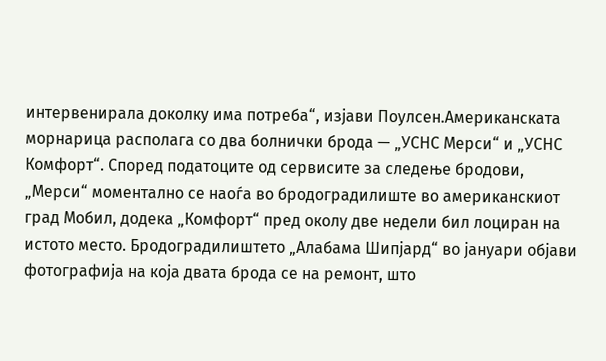интервенирала доколку има потреба“, изјави Поулсен.Американската морнарица располага со два болнички брода — „УСНС Мерси“ и „УСНС Комфорт“. Според податоците од сервисите за следење бродови, „Мерси“ моментално се наоѓа во бродоградилиште во американскиот град Мобил, додека „Комфорт“ пред околу две недели бил лоциран на истото место. Бродоградилиштето „Алабама Шипјард“ во јануари објави фотографија на која двата брода се на ремонт, што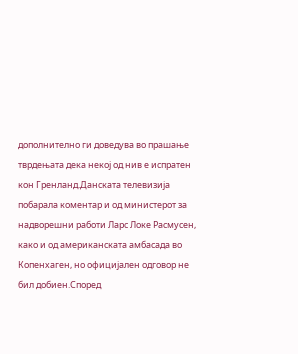дополнително ги доведува во прашање тврдењата дека некој од нив е испратен кон Гренланд.Данската телевизија побарала коментар и од министерот за надворешни работи Ларс Локе Расмусен, како и од американската амбасада во Копенхаген, но официјален одговор не бил добиен.Според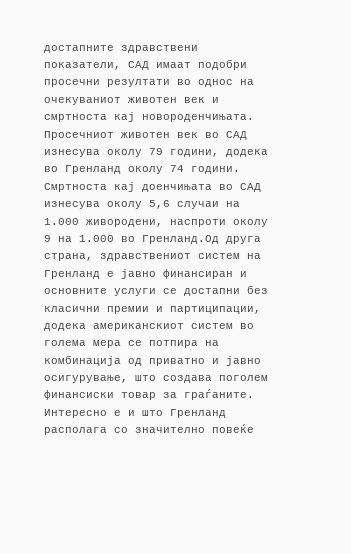достапните здравствени показатели, САД имаат подобри просечни резултати во однос на очекуваниот животен век и смртноста кај новороденчињата. Просечниот животен век во САД изнесува околу 79 години, додека во Гренланд околу 74 години. Смртноста кај доенчињата во САД изнесува околу 5,6 случаи на 1.000 живородени, наспроти околу 9 на 1.000 во Гренланд.Од друга страна, здравствениот систем на Гренланд е јавно финансиран и основните услуги се достапни без класични премии и партиципации, додека американскиот систем во голема мера се потпира на комбинација од приватно и јавно осигурување, што создава поголем финансиски товар за граѓаните. Интересно е и што Гренланд располага со значително повеќе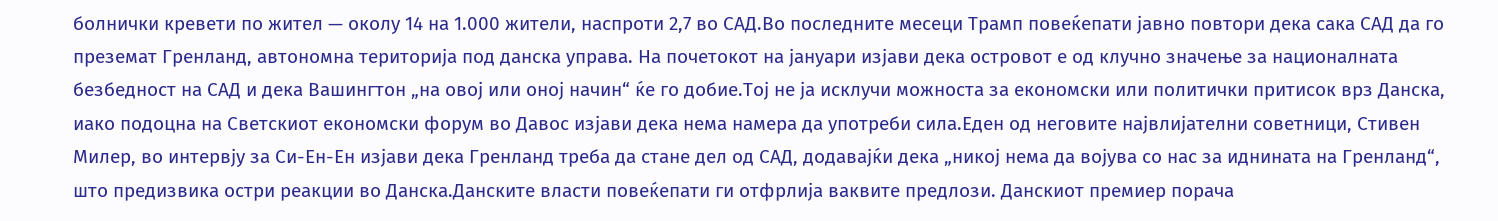болнички кревети по жител — околу 14 на 1.000 жители, наспроти 2,7 во САД.Во последните месеци Трамп повеќепати јавно повтори дека сака САД да го преземат Гренланд, автономна територија под данска управа. На почетокот на јануари изјави дека островот е од клучно значење за националната безбедност на САД и дека Вашингтон „на овој или оној начин“ ќе го добие.Тој не ја исклучи можноста за економски или политички притисок врз Данска, иако подоцна на Светскиот економски форум во Давос изјави дека нема намера да употреби сила.Еден од неговите највлијателни советници, Стивен Милер, во интервју за Си-Ен-Ен изјави дека Гренланд треба да стане дел од САД, додавајќи дека „никој нема да војува со нас за иднината на Гренланд“, што предизвика остри реакции во Данска.Данските власти повеќепати ги отфрлија ваквите предлози. Данскиот премиер порача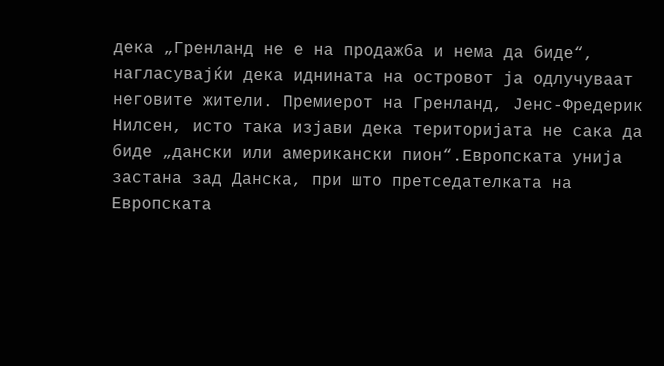дека „Гренланд не е на продажба и нема да биде“, нагласувајќи дека иднината на островот ја одлучуваат неговите жители. Премиерот на Гренланд, Јенс-Фредерик Нилсен, исто така изјави дека територијата не сака да биде „дански или американски пион“.Европската унија застана зад Данска, при што претседателката на Европската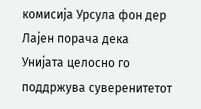комисија Урсула фон дер Лајен порача дека Унијата целосно го поддржува суверенитетот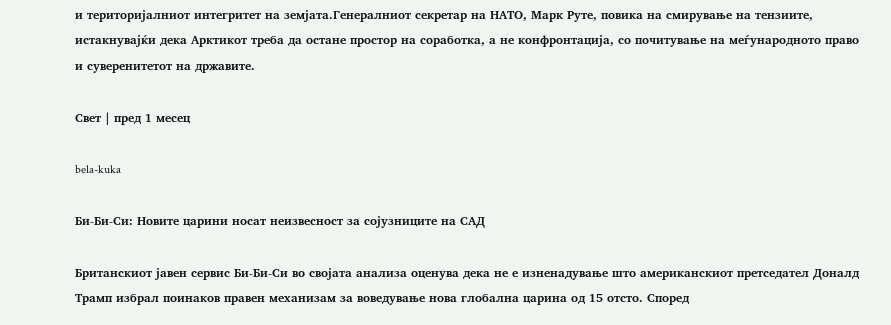и територијалниот интегритет на земјата.Генералниот секретар на НАТО, Марк Руте, повика на смирување на тензиите, истакнувајќи дека Арктикот треба да остане простор на соработка, а не конфронтација, со почитување на меѓународното право и суверенитетот на државите.

Свет | пред 1 месец

bela-kuka

Би-Би-Си: Новите царини носат неизвесност за сојузниците на САД

Британскиот јавен сервис Би-Би-Си во својата анализа оценува дека не е изненадување што американскиот претседател Доналд Трамп избрал поинаков правен механизам за воведување нова глобална царина од 15 отсто. Според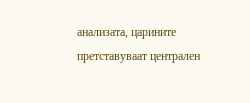анализата, царините претставуваат централен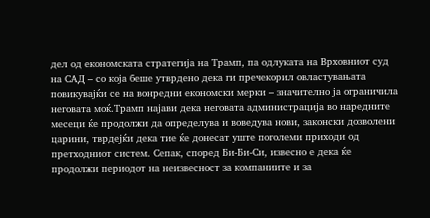дел од економската стратегија на Трамп, па одлуката на Врховниот суд на САД – со која беше утврдено дека ги пречекорил овластувањата повикувајќи се на вонредни економски мерки – значително ја ограничила неговата моќ.Трамп најави дека неговата администрација во наредните месеци ќе продолжи да определува и воведува нови, законски дозволени царини, тврдејќи дека тие ќе донесат уште поголеми приходи од претходниот систем. Сепак, според Би-Би-Си, извесно е дека ќе продолжи периодот на неизвесност за компаниите и за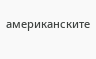американските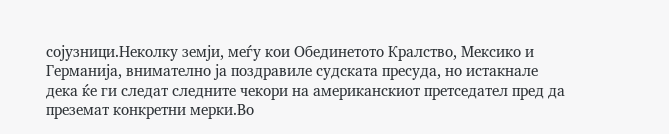сојузници.Неколку земји, меѓу кои Обединетото Кралство, Мексико и Германија, внимателно ја поздравиле судската пресуда, но истакнале дека ќе ги следат следните чекори на американскиот претседател пред да преземат конкретни мерки.Во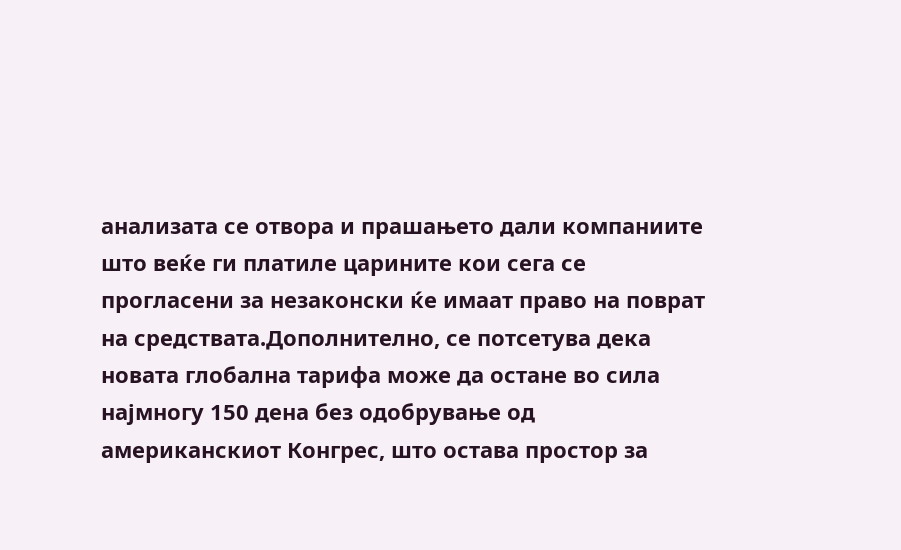анализата се отвора и прашањето дали компаниите што веќе ги платиле царините кои сега се прогласени за незаконски ќе имаат право на поврат на средствата.Дополнително, се потсетува дека новата глобална тарифа може да остане во сила најмногу 150 дена без одобрување од американскиот Конгрес, што остава простор за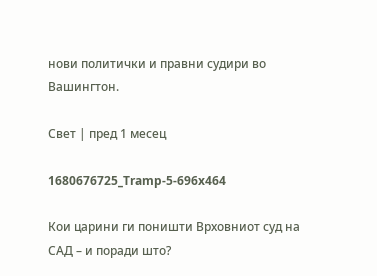нови политички и правни судири во Вашингтон.

Свет | пред 1 месец

1680676725_Tramp-5-696x464

Кои царини ги поништи Врховниот суд на САД – и поради што?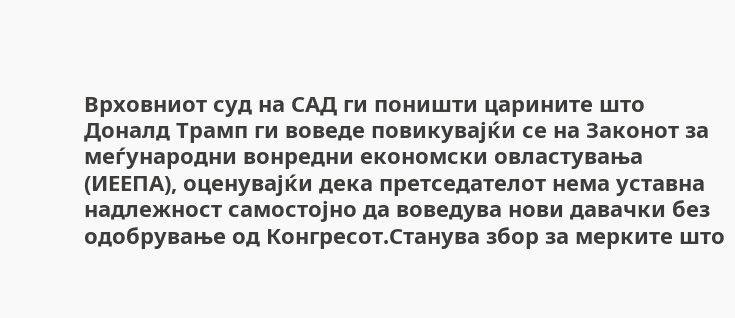Врховниот суд на САД ги поништи царините што Доналд Трамп ги воведе повикувајќи се на Законот за меѓународни вонредни економски овластувања (ИЕЕПА), оценувајќи дека претседателот нема уставна надлежност самостојно да воведува нови давачки без одобрување од Конгресот.Станува збор за мерките што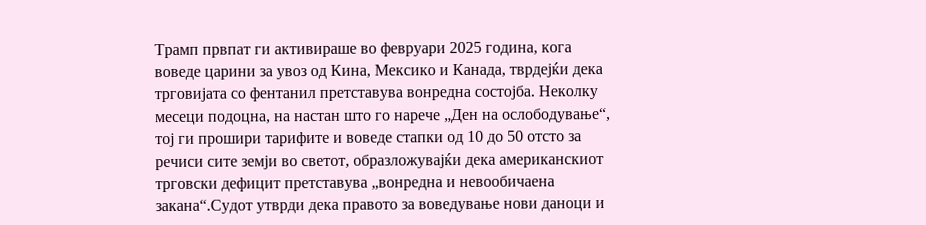Трамп првпат ги активираше во февруари 2025 година, кога воведе царини за увоз од Кина, Мексико и Канада, тврдејќи дека трговијата со фентанил претставува вонредна состојба. Неколку месеци подоцна, на настан што го нарече „Ден на ослободување“, тој ги прошири тарифите и воведе стапки од 10 до 50 отсто за речиси сите земји во светот, образложувајќи дека американскиот трговски дефицит претставува „вонредна и невообичаена закана“.Судот утврди дека правото за воведување нови даноци и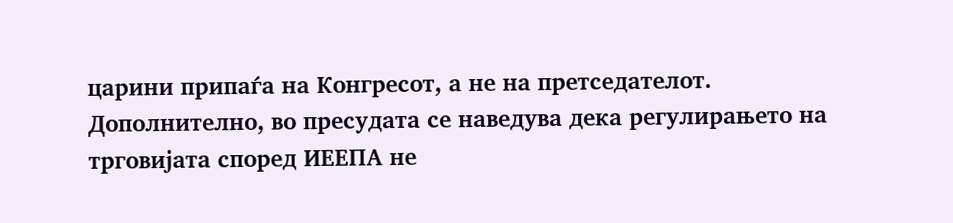царини припаѓа на Конгресот, а не на претседателот. Дополнително, во пресудата се наведува дека регулирањето на трговијата според ИЕЕПА не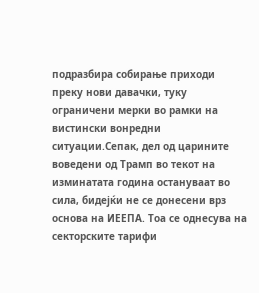подразбира собирање приходи преку нови давачки, туку ограничени мерки во рамки на вистински вонредни ситуации.Сепак, дел од царините воведени од Трамп во текот на изминатата година остануваат во сила, бидејќи не се донесени врз основа на ИЕЕПА. Тоа се однесува на секторските тарифи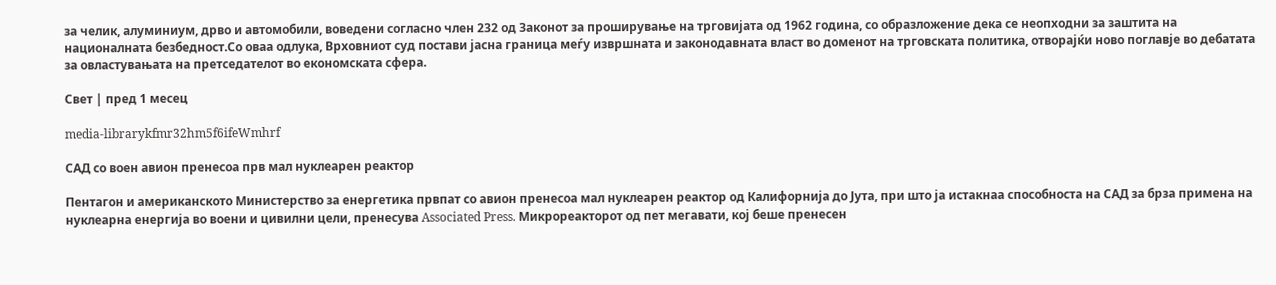за челик, алуминиум, дрво и автомобили, воведени согласно член 232 од Законот за проширување на трговијата од 1962 година, со образложение дека се неопходни за заштита на националната безбедност.Со оваа одлука, Врховниот суд постави јасна граница меѓу извршната и законодавната власт во доменот на трговската политика, отворајќи ново поглавје во дебатата за овластувањата на претседателот во економската сфера.

Свет | пред 1 месец

media-librarykfmr32hm5f6ifeWmhrf

САД со воен авион пренесоа прв мал нуклеарен реактор

Пентагон и американското Министерство за енергетика првпат со авион пренесоа мал нуклеарен реактор од Калифорнија до Јута, при што ја истакнаа способноста на САД за брза примена на нуклеарна енергија во воени и цивилни цели, пренесува Associated Press. Микрореакторот од пет мегавати, кој беше пренесен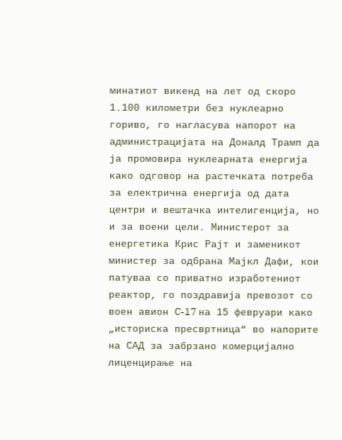минатиот викенд на лет од скоро 1.100 километри без нуклеарно гориво, го нагласува напорот на администрацијата на Доналд Трамп да ја промовира нуклеарната енергија како одговор на растечката потреба за електрична енергија од дата центри и вештачка интелигенција, но и за воени цели. Министерот за енергетика Крис Рајт и заменикот министер за одбрана Мајкл Дафи, кои патуваа со приватно изработениот реактор, го поздравија превозот со воен авион C-17 на 15 февруари како „историска пресвртница“ во напорите на САД за забрзано комерцијално лиценцирање на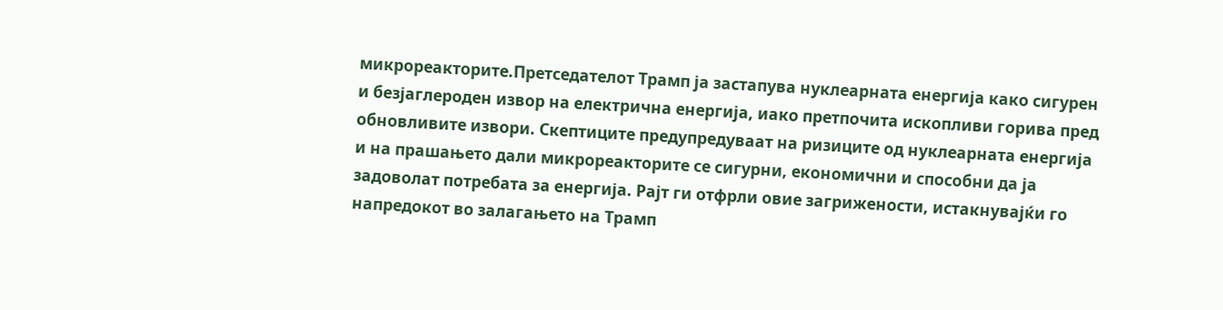микрореакторите.Претседателот Трамп ја застапува нуклеарната енергија како сигурен и безјаглероден извор на електрична енергија, иако претпочита ископливи горива пред обновливите извори. Скептиците предупредуваат на ризиците од нуклеарната енергија и на прашањето дали микрореакторите се сигурни, економични и способни да ја задоволат потребата за енергија. Рајт ги отфрли овие загрижености, истакнувајќи го напредокот во залагањето на Трамп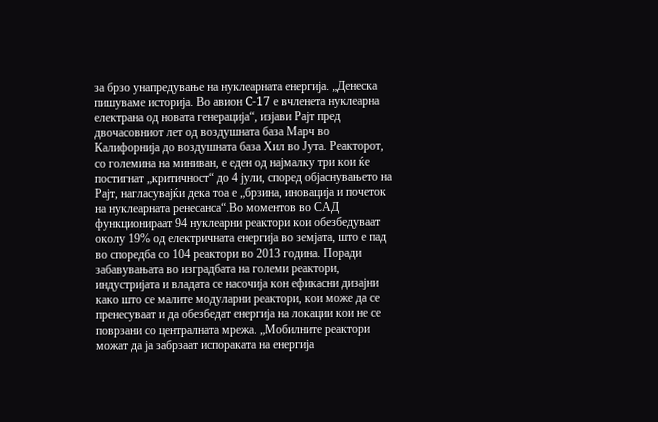за брзо унапредување на нуклеарната енергија. „Денеска пишуваме историја. Во авион C-17 е вчленета нуклеарна електрана од новата генерација“, изјави Рајт пред двочасовниот лет од воздушната база Марч во Калифорнија до воздушната база Хил во Јута. Реакторот, со големина на миниван, е еден од најмалку три кои ќе постигнат „критичност“ до 4 јули, според објаснувањето на Рајт, нагласувајќи дека тоа е „брзина, иновација и почеток на нуклеарната ренесанса“.Во моментов во САД функционираат 94 нуклеарни реактори кои обезбедуваат околу 19% од електричната енергија во земјата, што е пад во споредба со 104 реактори во 2013 година. Поради забавувањата во изградбата на големи реактори, индустријата и владата се насочија кон ефикасни дизајни како што се малите модуларни реактори, кои може да се пренесуваат и да обезбедат енергија на локации кои не се поврзани со централната мрежа. „Мобилните реактори можат да ја забрзаат испораката на енергија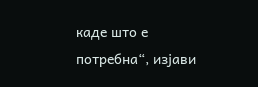каде што е потребна“, изјави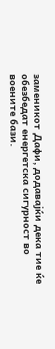заменикот Дафи, додавајќи дека тие ќе обезбедат енергетска сигурност во воените бази.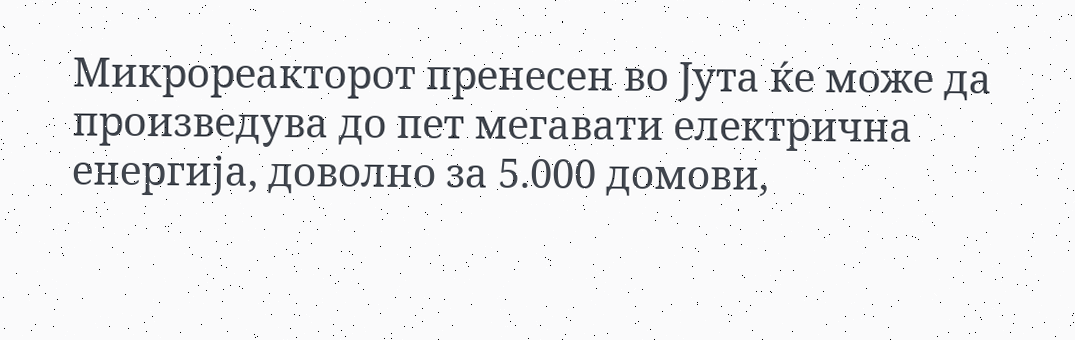Микрореакторот пренесен во Јута ќе може да произведува до пет мегавати електрична енергија, доволно за 5.000 домови,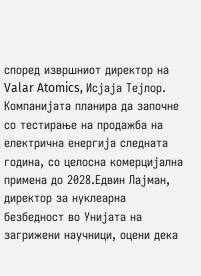според извршниот директор на Valar Atomics, Исјаја Тејлор. Компанијата планира да започне со тестирање на продажба на електрична енергија следната година, со целосна комерцијална примена до 2028.Едвин Лајман, директор за нуклеарна безбедност во Унијата на загрижени научници, оцени дека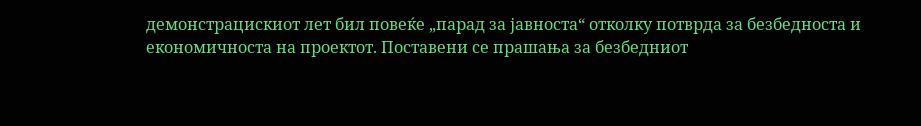демонстрацискиот лет бил повеќе „парад за јавноста“ отколку потврда за безбедноста и економичноста на проектот. Поставени се прашања за безбедниот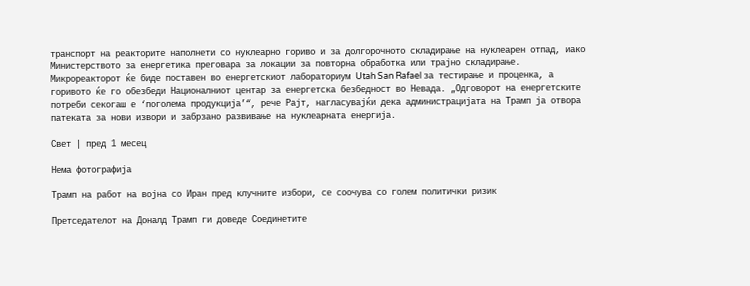транспорт на реакторите наполнети со нуклеарно гориво и за долгорочното складирање на нуклеарен отпад, иако Министерството за енергетика преговара за локации за повторна обработка или трајно складирање. Микрореакторот ќе биде поставен во енергетскиот лабораториум Utah San Rafael за тестирање и проценка, а горивото ќе го обезбеди Националниот центар за енергетска безбедност во Невада. „Одговорот на енергетските потреби секогаш е ‘поголема продукција’“, рече Рајт, нагласувајќи дека администрацијата на Трамп ја отвора патеката за нови извори и забрзано развивање на нуклеарната енергија.

Свет | пред 1 месец

Нема фотографија

Трамп на работ на војна со Иран пред клучните избори, се соочува со голем политички ризик

Претседателот на Доналд Трамп ги доведе Соединетите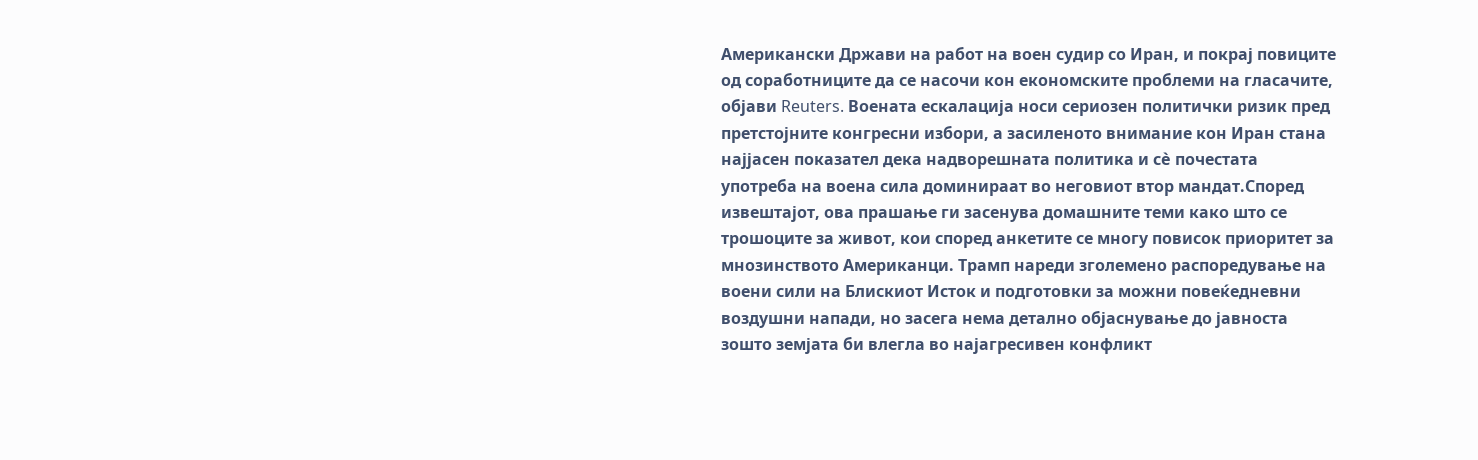Американски Држави на работ на воен судир со Иран, и покрај повиците од соработниците да се насочи кон економските проблеми на гласачите, објави Reuters. Воената ескалација носи сериозен политички ризик пред претстојните конгресни избори, а засиленото внимание кон Иран стана најјасен показател дека надворешната политика и сè почестата употреба на воена сила доминираат во неговиот втор мандат.Според извештајот, ова прашање ги засенува домашните теми како што се трошоците за живот, кои според анкетите се многу повисок приоритет за мнозинството Американци. Трамп нареди зголемено распоредување на воени сили на Блискиот Исток и подготовки за можни повеќедневни воздушни напади, но засега нема детално објаснување до јавноста зошто земјата би влегла во најагресивен конфликт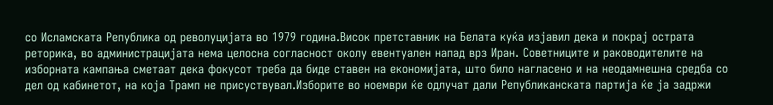со Исламската Република од револуцијата во 1979 година.Висок претставник на Белата куќа изјавил дека и покрај острата реторика, во администрацијата нема целосна согласност околу евентуален напад врз Иран. Советниците и раководителите на изборната кампања сметаат дека фокусот треба да биде ставен на економијата, што било нагласено и на неодамнешна средба со дел од кабинетот, на која Трамп не присуствувал.Изборите во ноември ќе одлучат дали Републиканската партија ќе ја задржи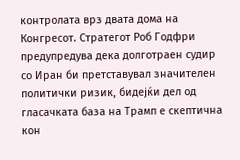контролата врз двата дома на Конгресот. Стратегот Роб Годфри предупредува дека долготраен судир со Иран би претставувал значителен политички ризик, бидејќи дел од гласачката база на Трамп е скептична кон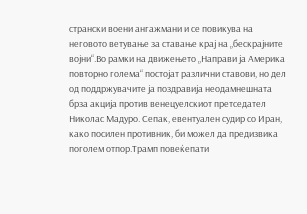странски воени ангажмани и се повикува на неговото ветување за ставање крај на „бескрајните војни“.Во рамки на движењето „Направи ја Америка повторно голема“ постојат различни ставови, но дел од поддржувачите ја поздравија неодамнешната брза акција против венецуелскиот претседател Николас Мадуро. Сепак, евентуален судир со Иран, како посилен противник, би можел да предизвика поголем отпор.Трамп повеќепати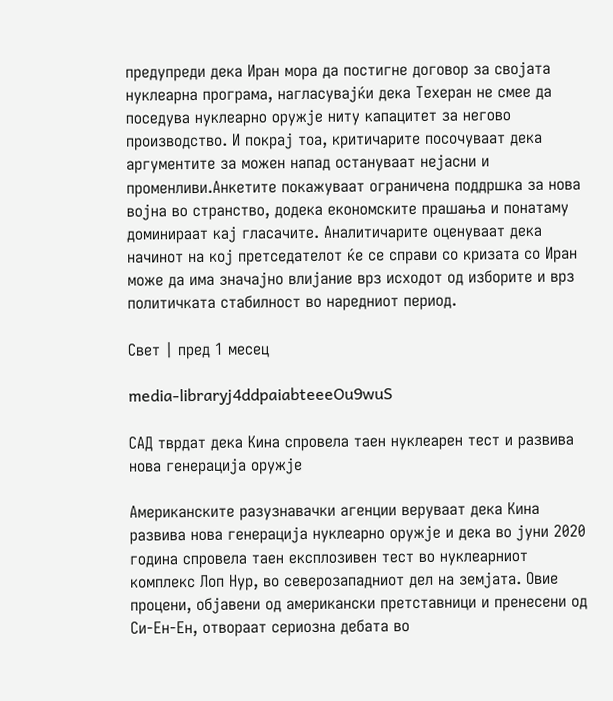предупреди дека Иран мора да постигне договор за својата нуклеарна програма, нагласувајќи дека Техеран не смее да поседува нуклеарно оружје ниту капацитет за негово производство. И покрај тоа, критичарите посочуваат дека аргументите за можен напад остануваат нејасни и променливи.Анкетите покажуваат ограничена поддршка за нова војна во странство, додека економските прашања и понатаму доминираат кај гласачите. Аналитичарите оценуваат дека начинот на кој претседателот ќе се справи со кризата со Иран може да има значајно влијание врз исходот од изборите и врз политичката стабилност во наредниот период.

Свет | пред 1 месец

media-libraryj4ddpaiabteeeOu9wuS

САД тврдат дека Кина спровела таен нуклеарен тест и развива нова генерација оружје

Американските разузнавачки агенции веруваат дека Кина развива нова генерација нуклеарно оружје и дека во јуни 2020 година спровела таен експлозивен тест во нуклеарниот комплекс Лоп Нур, во северозападниот дел на земјата. Овие процени, објавени од американски претставници и пренесени од Си-Ен-Ен, отвораат сериозна дебата во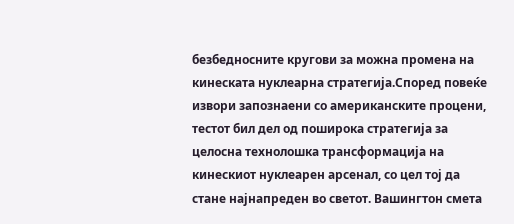безбедносните кругови за можна промена на кинеската нуклеарна стратегија.Според повеќе извори запознаени со американските процени, тестот бил дел од поширока стратегија за целосна технолошка трансформација на кинескиот нуклеарен арсенал, со цел тој да стане најнапреден во светот. Вашингтон смета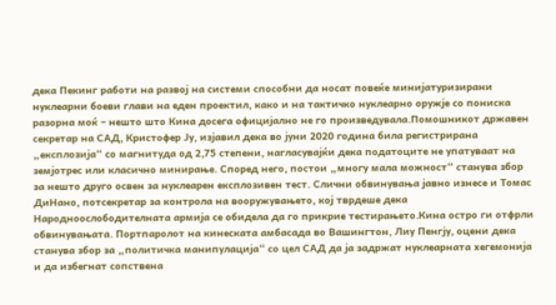дека Пекинг работи на развој на системи способни да носат повеќе минијатуризирани нуклеарни боеви глави на еден проектил, како и на тактичко нуклеарно оружје со пониска разорна моќ – нешто што Кина досега официјално не го произведувала.Помошникот државен секретар на САД, Кристофер Ју, изјавил дека во јуни 2020 година била регистрирана „експлозија“ со магнитуда од 2,75 степени, нагласувајќи дека податоците не упатуваат на земјотрес или класично минирање. Според него, постои „многу мала можност“ станува збор за нешто друго освен за нуклеарен експлозивен тест. Слични обвинувања јавно изнесе и Томас ДиНано, потсекретар за контрола на вооружувањето, кој тврдеше дека Народноослободителната армија се обидела да го прикрие тестирањето.Кина остро ги отфрли обвинувањата. Портпаролот на кинеската амбасада во Вашингтон, Лиу Пенгју, оцени дека станува збор за „политичка манипулација“ со цел САД да ја задржат нуклеарната хегемонија и да избегнат сопствена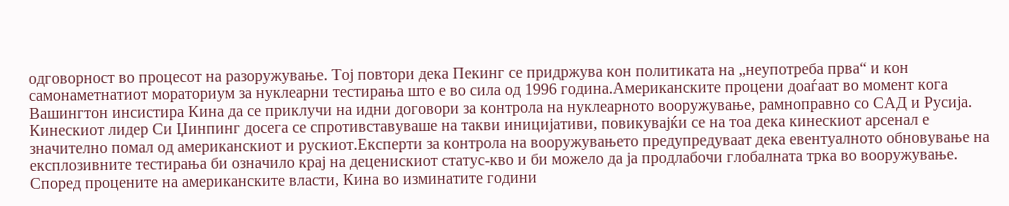одговорност во процесот на разоружување. Тој повтори дека Пекинг се придржува кон политиката на „неупотреба прва“ и кон самонаметнатиот мораториум за нуклеарни тестирања што е во сила од 1996 година.Американските процени доаѓаат во момент кога Вашингтон инсистира Кина да се приклучи на идни договори за контрола на нуклеарното вооружување, рамноправно со САД и Русија. Кинескиот лидер Си Џинпинг досега се спротивставуваше на такви иницијативи, повикувајќи се на тоа дека кинескиот арсенал е значително помал од американскиот и рускиот.Експерти за контрола на вооружувањето предупредуваат дека евентуалното обновување на експлозивните тестирања би означило крај на деценискиот статус-кво и би можело да ја продлабочи глобалната трка во вооружување. Според процените на американските власти, Кина во изминатите години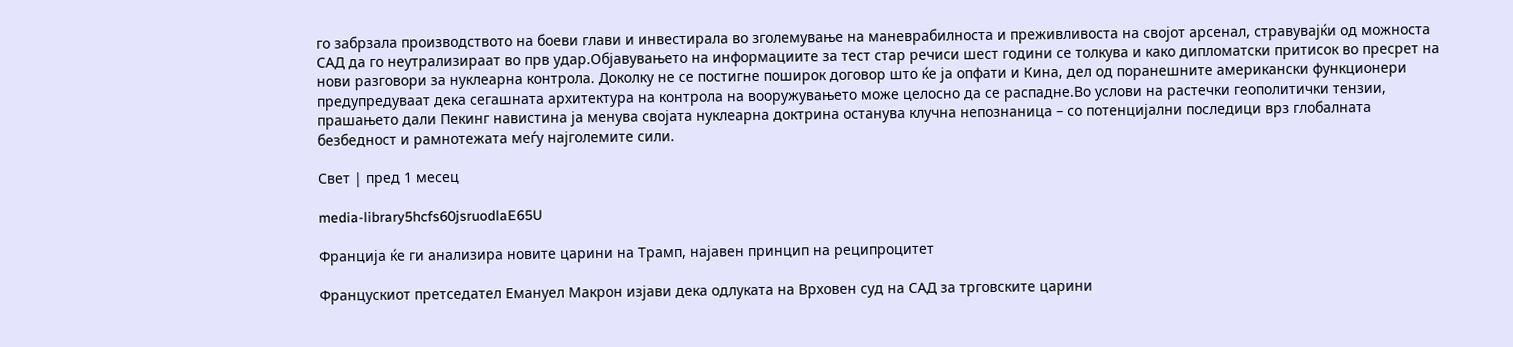го забрзала производството на боеви глави и инвестирала во зголемување на маневрабилноста и преживливоста на својот арсенал, стравувајќи од можноста САД да го неутрализираат во прв удар.Објавувањето на информациите за тест стар речиси шест години се толкува и како дипломатски притисок во пресрет на нови разговори за нуклеарна контрола. Доколку не се постигне поширок договор што ќе ја опфати и Кина, дел од поранешните американски функционери предупредуваат дека сегашната архитектура на контрола на вооружувањето може целосно да се распадне.Во услови на растечки геополитички тензии, прашањето дали Пекинг навистина ја менува својата нуклеарна доктрина останува клучна непознаница – со потенцијални последици врз глобалната безбедност и рамнотежата меѓу најголемите сили.

Свет | пред 1 месец

media-library5hcfs60jsruodlaE65U

Франција ќе ги анализира новите царини на Трамп, најавен принцип на реципроцитет

Францускиот претседател Емануел Макрон изјави дека одлуката на Врховен суд на САД за трговските царини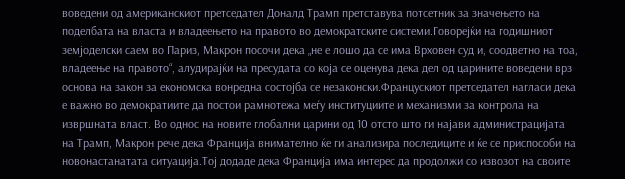воведени од американскиот претседател Доналд Трамп претставува потсетник за значењето на поделбата на власта и владеењето на правото во демократските системи.Говорејќи на годишниот земјоделски саем во Париз, Макрон посочи дека „не е лошо да се има Врховен суд и, соодветно на тоа, владеење на правото“, алудирајќи на пресудата со која се оценува дека дел од царините воведени врз основа на закон за економска вонредна состојба се незаконски.Францускиот претседател нагласи дека е важно во демократиите да постои рамнотежа меѓу институциите и механизми за контрола на извршната власт. Во однос на новите глобални царини од 10 отсто што ги најави администрацијата на Трамп, Макрон рече дека Франција внимателно ќе ги анализира последиците и ќе се приспособи на новонастанатата ситуација.Тој додаде дека Франција има интерес да продолжи со извозот на своите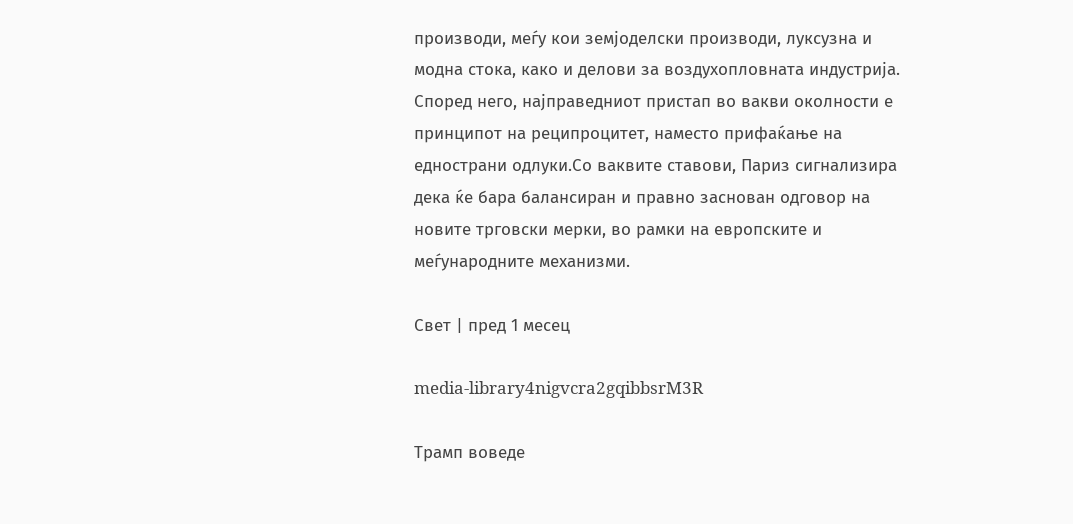производи, меѓу кои земјоделски производи, луксузна и модна стока, како и делови за воздухопловната индустрија. Според него, најправедниот пристап во вакви околности е принципот на реципроцитет, наместо прифаќање на еднострани одлуки.Со ваквите ставови, Париз сигнализира дека ќе бара балансиран и правно заснован одговор на новите трговски мерки, во рамки на европските и меѓународните механизми.

Свет | пред 1 месец

media-library4nigvcra2gqibbsrM3R

Трамп воведе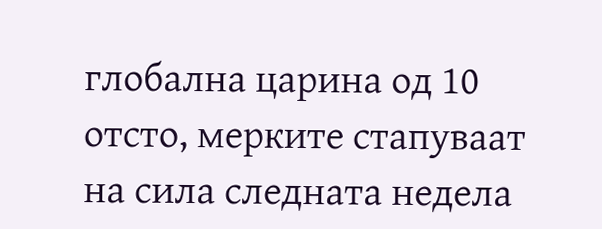глобална царина од 10 отсто, мерките стапуваат на сила следната недела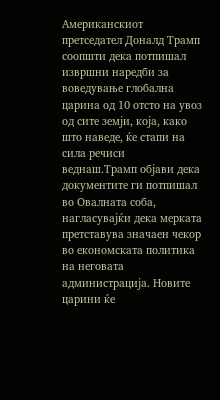Американскиот претседател Доналд Трамп соопшти дека потпишал извршни наредби за воведување глобална царина од 10 отсто на увоз од сите земји, која, како што наведе, ќе стапи на сила речиси веднаш.Трамп објави дека документите ги потпишал во Овалната соба, нагласувајќи дека мерката претставува значаен чекор во економската политика на неговата администрација. Новите царини ќе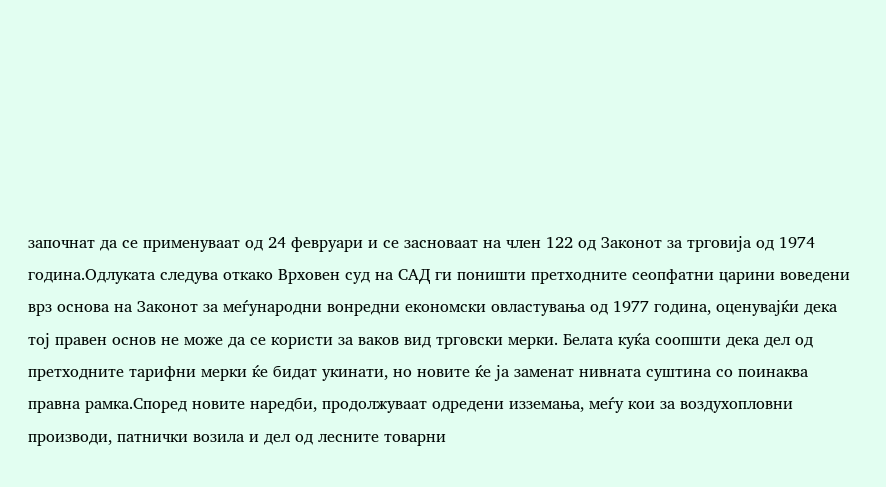започнат да се применуваат од 24 февруари и се засноваат на член 122 од Законот за трговија од 1974 година.Одлуката следува откако Врховен суд на САД ги поништи претходните сеопфатни царини воведени врз основа на Законот за меѓународни вонредни економски овластувања од 1977 година, оценувајќи дека тој правен основ не може да се користи за ваков вид трговски мерки. Белата куќа соопшти дека дел од претходните тарифни мерки ќе бидат укинати, но новите ќе ја заменат нивната суштина со поинаква правна рамка.Според новите наредби, продолжуваат одредени изземања, меѓу кои за воздухопловни производи, патнички возила и дел од лесните товарни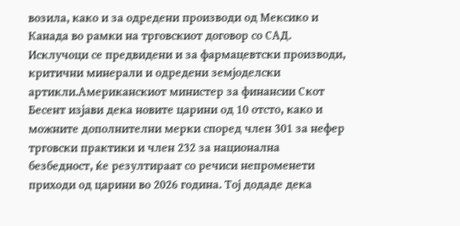возила, како и за одредени производи од Мексико и Канада во рамки на трговскиот договор со САД. Исклучоци се предвидени и за фармацевтски производи, критични минерали и одредени земјоделски артикли.Американскиот министер за финансии Скот Бесент изјави дека новите царини од 10 отсто, како и можните дополнителни мерки според член 301 за нефер трговски практики и член 232 за национална безбедност, ќе резултираат со речиси непроменети приходи од царини во 2026 година. Тој додаде дека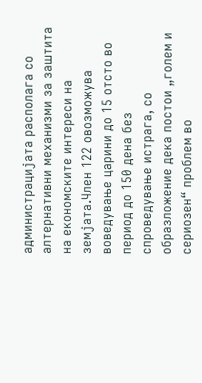администрацијата располага со алтернативни механизми за заштита на економските интереси на земјата.Член 122 овозможува воведување царини до 15 отсто во период до 150 дена без спроведување истрага, со образложение дека постои „голем и сериозен“ проблем во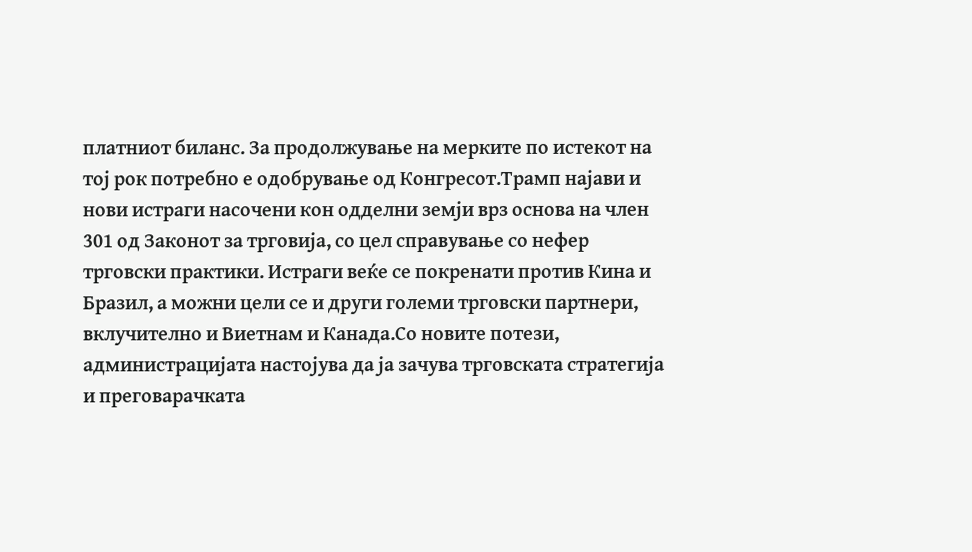платниот биланс. За продолжување на мерките по истекот на тој рок потребно е одобрување од Конгресот.Трамп најави и нови истраги насочени кон одделни земји врз основа на член 301 од Законот за трговија, со цел справување со нефер трговски практики. Истраги веќе се покренати против Кина и Бразил, а можни цели се и други големи трговски партнери, вклучително и Виетнам и Канада.Со новите потези, администрацијата настојува да ја зачува трговската стратегија и преговарачката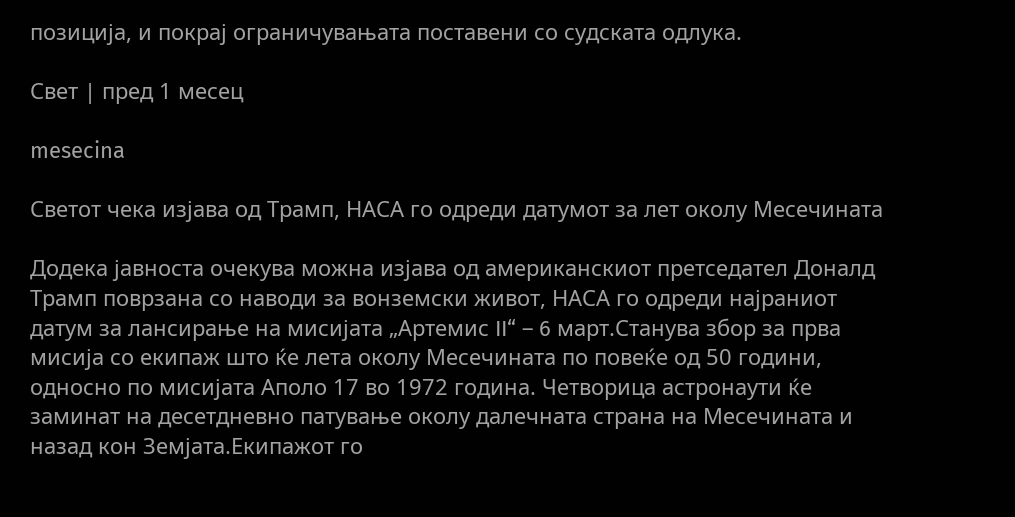позиција, и покрај ограничувањата поставени со судската одлука.

Свет | пред 1 месец

mesecina

Светот чека изјава од Трамп, НАСА го одреди датумот за лет околу Месечината

Додека јавноста очекува можна изјава од американскиот претседател Доналд Трамп поврзана со наводи за вонземски живот, НАСА го одреди најраниот датум за лансирање на мисијата „Артемис II“ – 6 март.Станува збор за прва мисија со екипаж што ќе лета околу Месечината по повеќе од 50 години, односно по мисијата Аполо 17 во 1972 година. Четворица астронаути ќе заминат на десетдневно патување околу далечната страна на Месечината и назад кон Земјата.Екипажот го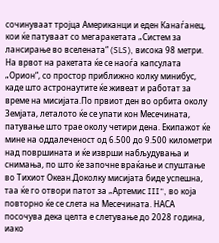сочинуваат тројца Американци и еден Канаѓанец, кои ќе патуваат со мегаракетата „Систем за лансирање во вселената“ (SLS), висока 98 метри. На врвот на ракетата ќе се наоѓа капсулата „Орион“, со простор приближно колку минибус, каде што астронаутите ќе живеат и работат за време на мисијата.По првиот ден во орбита околу Земјата, леталото ќе се упати кон Месечината, патување што трае околу четири дена. Екипажот ќе мине на оддалеченост од 6.500 до 9.500 километри над површината и ќе изврши набљудувања и снимања, по што ќе започне враќање и спуштање во Тихиот Океан.Доколку мисијата биде успешна, таа ќе го отвори патот за „Артемис III“, во која повторно ќе се слета на Месечината. НАСА посочува дека целта е слетување до 2028 година, иако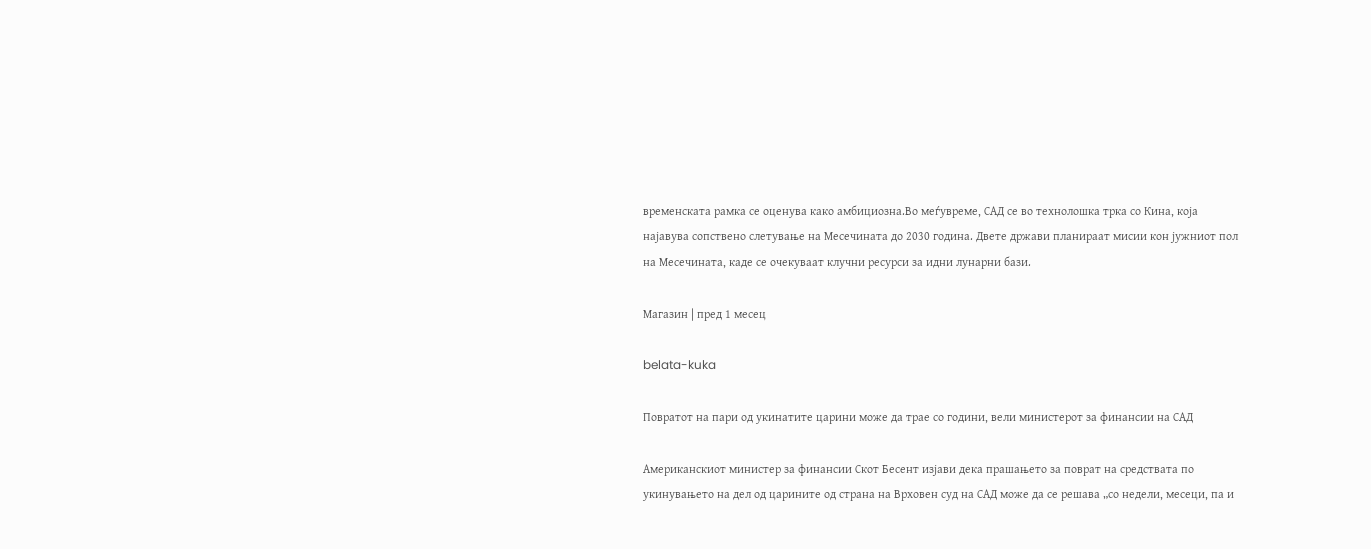временската рамка се оценува како амбициозна.Во меѓувреме, САД се во технолошка трка со Кина, која најавува сопствено слетување на Месечината до 2030 година. Двете држави планираат мисии кон јужниот пол на Месечината, каде се очекуваат клучни ресурси за идни лунарни бази.

Магазин | пред 1 месец

belata-kuka

Повратот на пари од укинатите царини може да трае со години, вели министерот за финансии на САД

Американскиот министер за финансии Скот Бесент изјави дека прашањето за поврат на средствата по укинувањето на дел од царините од страна на Врховен суд на САД може да се решава „со недели, месеци, па и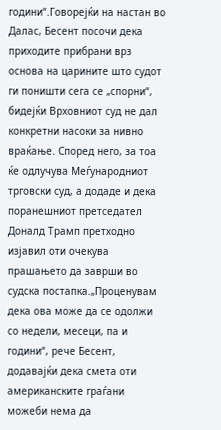години“.Говорејќи на настан во Далас, Бесент посочи дека приходите прибрани врз основа на царините што судот ги поништи сега се „спорни“, бидејќи Врховниот суд не дал конкретни насоки за нивно враќање. Според него, за тоа ќе одлучува Меѓународниот трговски суд, а додаде и дека поранешниот претседател Доналд Трамп претходно изјавил оти очекува прашањето да заврши во судска постапка.„Проценувам дека ова може да се одолжи со недели, месеци, па и години“, рече Бесент, додавајќи дека смета оти американските граѓани можеби нема да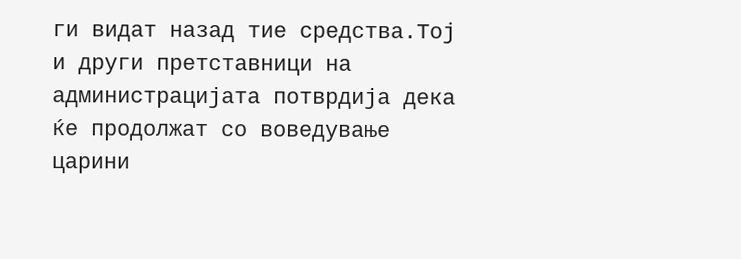ги видат назад тие средства.Тој и други претставници на администрацијата потврдија дека ќе продолжат со воведување царини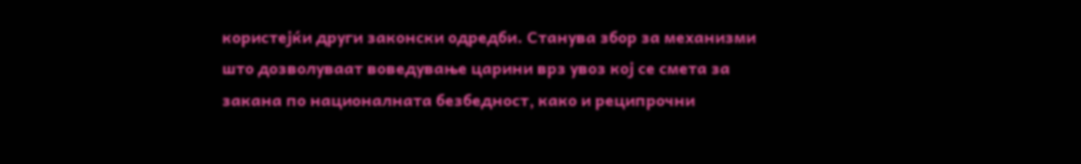користејќи други законски одредби. Станува збор за механизми што дозволуваат воведување царини врз увоз кој се смета за закана по националната безбедност, како и реципрочни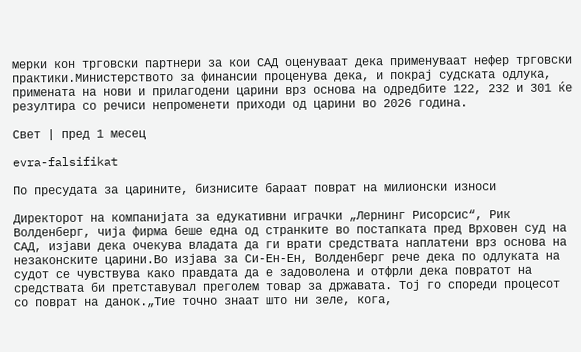мерки кон трговски партнери за кои САД оценуваат дека применуваат нефер трговски практики.Министерството за финансии проценува дека, и покрај судската одлука, примената на нови и прилагодени царини врз основа на одредбите 122, 232 и 301 ќе резултира со речиси непроменети приходи од царини во 2026 година.

Свет | пред 1 месец

evra-falsifikat

По пресудата за царините, бизнисите бараат поврат на милионски износи

Директорот на компанијата за едукативни играчки „Лернинг Рисорсис“, Рик Волденберг, чија фирма беше една од странките во постапката пред Врховен суд на САД, изјави дека очекува владата да ги врати средствата наплатени врз основа на незаконските царини.Во изјава за Си-Ен-Ен, Волденберг рече дека по одлуката на судот се чувствува како правдата да е задоволена и отфрли дека повратот на средствата би претставувал преголем товар за државата. Тој го спореди процесот со поврат на данок.„Тие точно знаат што ни зеле, кога,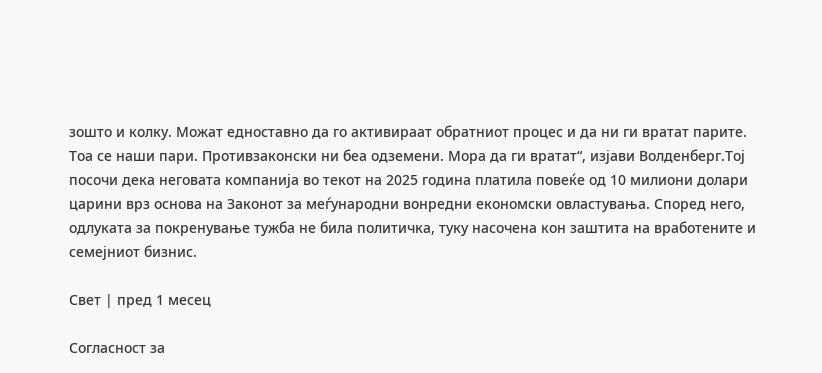зошто и колку. Можат едноставно да го активираат обратниот процес и да ни ги вратат парите. Тоа се наши пари. Противзаконски ни беа одземени. Мора да ги вратат“, изјави Волденберг.Тој посочи дека неговата компанија во текот на 2025 година платила повеќе од 10 милиони долари царини врз основа на Законот за меѓународни вонредни економски овластувања. Според него, одлуката за покренување тужба не била политичка, туку насочена кон заштита на вработените и семејниот бизнис.

Свет | пред 1 месец

Согласност за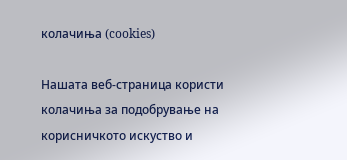колачиња (cookies)

Нашата веб-страница користи колачиња за подобрување на корисничкото искуство и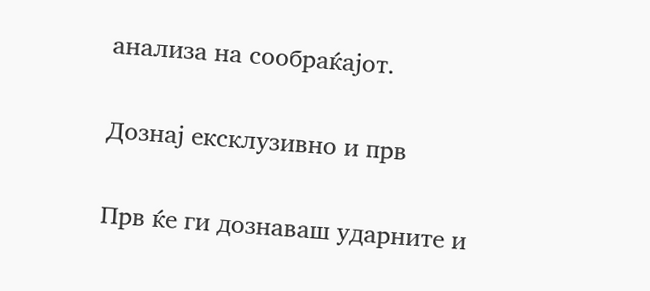анализа на сообраќајот.

Дознај ексклузивно и прв

Прв ќе ги дознаваш ударните и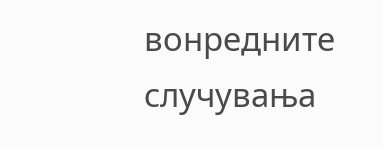вонредните случувања